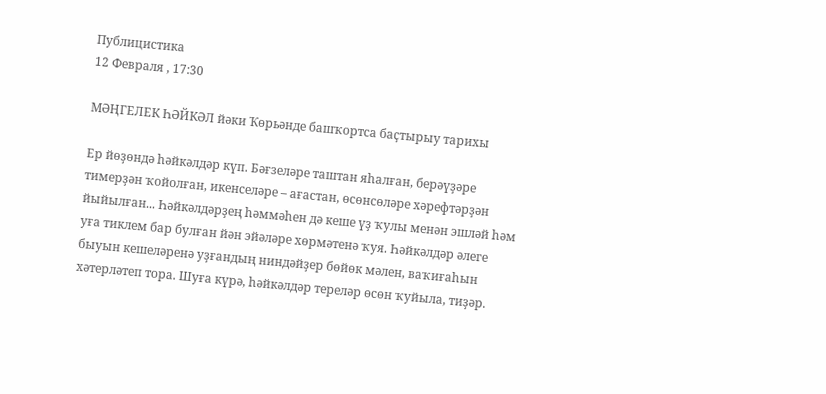Публицистика
12 Февраля , 17:30

МӘҢГЕЛЕК ҺӘЙКӘЛ йәки Ҡөрьәнде башҡортса баҫтырыу тарихы

Ер йөҙөндә һәйкәлдәр күп. Бәғзеләре таштан яһалған, берәүҙәре тимерҙән ҡойолған, икенселәре – ағастан, өсөнсөләре хәрефтәрҙән йыйылған... Һәйкәлдәрҙең һәммәһен дә кеше үҙ ҡулы менән эшләй һәм уға тиклем бар булған йән эйәләре хөрмәтенә ҡуя. Һәйкәлдәр әлеге быуын кешеләренә уҙғандың ниндәйҙер бөйөк мәлен, ваҡиғаһын хәтерләтеп тора. Шуға күрә, һәйкәлдәр тереләр өсөн ҡуйыла, тиҙәр.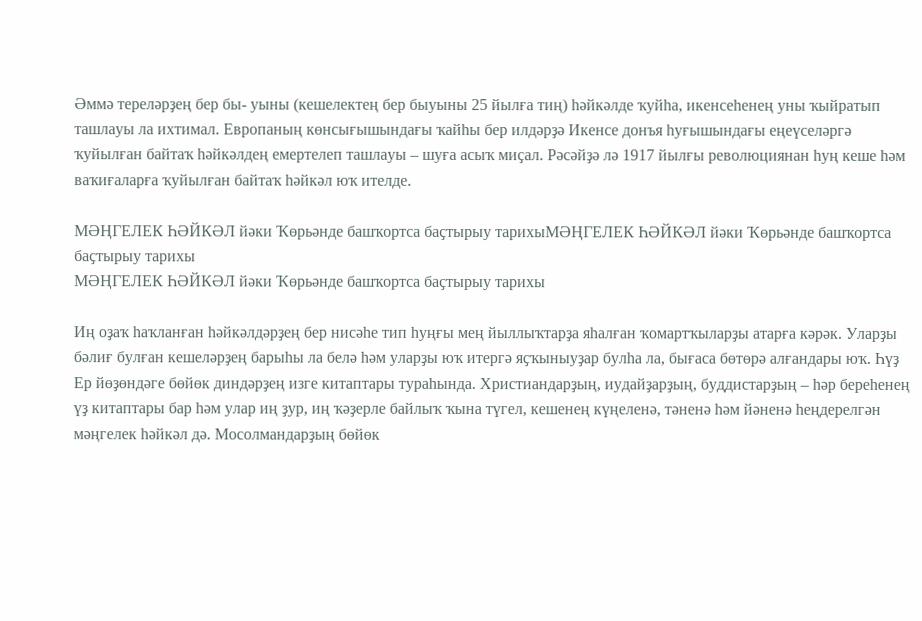Әммә тереләрҙең бер бы- уыны (кешелектең бер быуыны 25 йылға тиң) һәйкәлде ҡуйһа, икенсеһенең уны ҡыйратып ташлауы ла ихтимал. Европаның көнсығышындағы ҡайһы бер илдәрҙә Икенсе донъя һуғышындағы еңеүселәргә ҡуйылған байтаҡ һәйкәлдең емертелеп ташлауы – шуға асыҡ миҫал. Рәсәйҙә лә 1917 йылғы революциянан һуң кеше һәм ваҡиғаларға ҡуйылған байтаҡ һәйкәл юҡ ителде.

МӘҢГЕЛЕК ҺӘЙКӘЛ йәки Ҡөрьәнде башҡортса баҫтырыу тарихыМӘҢГЕЛЕК ҺӘЙКӘЛ йәки Ҡөрьәнде башҡортса баҫтырыу тарихы
МӘҢГЕЛЕК ҺӘЙКӘЛ йәки Ҡөрьәнде башҡортса баҫтырыу тарихы

Иң оҙаҡ һаҡланған һәйкәлдәрҙең бер нисәһе тип һуңғы мең йыллыҡтарҙа яһалған ҡомартҡыларҙы атарға кәрәк. Уларҙы бәлиғ булған кешеләрҙең барыһы ла белә һәм уларҙы юҡ итергә яҫҡыныуҙар булһа ла, бығаса бөтөрә алғандары юҡ. Һүҙ Ер йөҙөндәге бөйөк диндәрҙең изге китаптары тураһында. Христиандарҙың, иудайҙарҙың, буддистарҙың – һәр береһенең үҙ китаптары бар һәм улар иң ҙур, иң ҡәҙерле байлыҡ ҡына түгел, кешенең күңеленә, тәненә һәм йәненә һеңдерелгән мәңгелек һәйкәл дә. Мосолмандарҙың бөйөк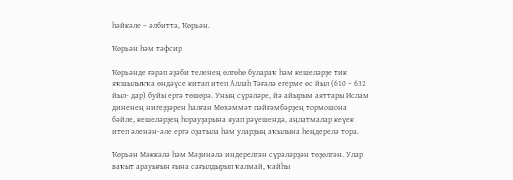һәйкәле – әлбиттә, Ҡөрьән.

Ҡөрьән һәм тәфсир

Ҡөрьәнде ғәрәп әҙәби теленең өлгөһө булараҡ һәм кешеләрҙе тик яҡшылыҡҡа өндәүсе китап итеп Аллаһ Тәғәлә егерме өс йыл (610 – 632 йыл- дар) буйы ергә төшөрә. Уның сүрәләре, йә айырым аяттары Ислам диненең нигеҙҙәрен һалған Мөхәммәт пәйғәмбәрҙең тормошона бәйле, кешеләрҙең һорауҙарына яуап рәүешендә, аңлатмалар кеүек итеп әленән-әле ергә оҙатыла һәм уларҙың аҡылына һеңдерелә тора.

Ҡөрьән Мәккәлә һәм Мәҙинәлә индерелгән сүрәләрҙән төҙөлгән. Улар ваҡыт арауығын ғына сағылдырып ҡалмай, ҡайһы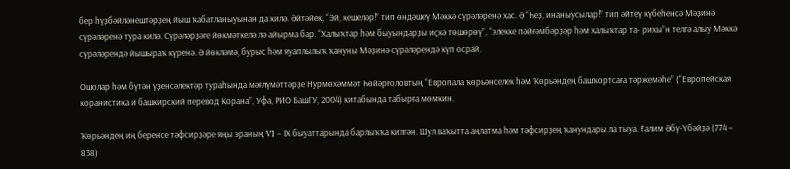бер һүҙбәйләнештәрҙең йыш ҡабатланыуынан да килә. Әйтәйек, “Эй, кешеләр!” тип өндәшеү Мәккә сүрәләренә хас. Ә “Һеҙ, инаныусылар!” тип әйтеү күбеһенсә Мәҙинә сүрәләренә тура килә. Сүрәләрҙәге йөкмәткелә лә айырма бар. “Халыҡтар һәм быуындарҙы иҫкә төшөрөү”, “элекке пәйғәмбәрҙәр һәм халыҡтар та- рихы”н телгә алыу Мәккә сүрәләрендә йышыраҡ күренә. Ә йөкләмә, бурыс һәм яуаплылыҡ ҡануны Мәҙинә сүрәләрендә күп осрай.

Ошолар һәм бүтән үҙенсәлектәр тураһында мәғлүмәттәрҙе Нурмөхәммәт Һөйәрғоловтың “Европала ҡөрьәнселек һәм Ҡөрьәндең башҡортсаға тәржемәһе” (“Европейская коранистика и башкирский перевод Корана”, Уфа, РИО БашГУ, 2004) китабында табырға мөмкин.

Ҡөрьәндең иң беренсе тәфсирҙәре яңы эраның VI – IХ быуаттарында барлыҡҡа килгән. Шул ваҡытта аңлатма һәм тәфсирҙең ҡанундары ла тыуа. Ғалим Әбү-Үбәйҙә (774 – 838)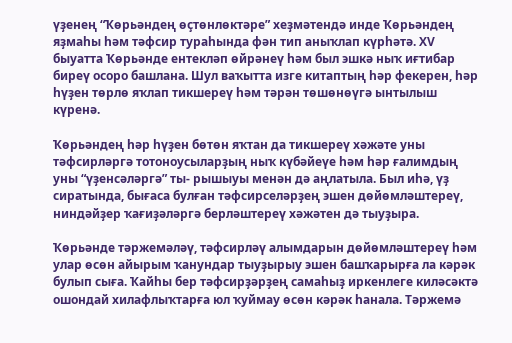үҙенең “Ҡөрьәндең өҫтөнлөктәре” хеҙмәтендә инде Ҡөрьәндең яҙмаһы һәм тәфсир тураһында фән тип аныҡлап күрһәтә. ХV быуатта Ҡөрьәнде ентекләп өйрәнеү һәм был эшкә ныҡ иғтибар биреү осоро башлана. Шул ваҡытта изге китаптың һәр фекерен, һәр һүҙен төрлө яҡлап тикшереү һәм тәрән төшөнөүгә ынтылыш күренә.

Ҡөрьәндең һәр һүҙен бөтөн яҡтан да тикшереү хәжәте уны тәфсирләргә тотоноусыларҙың ныҡ күбәйеүе һәм һәр ғалимдың уны “үҙенсәләргә” ты- рышыуы менән дә аңлатыла. Был иһә, үҙ сиратында, бығаса булған тәфсирселәрҙең эшен дөйөмләштереү, ниндәйҙер ҡағиҙәләргә берләштереү хәжәтен дә тыуҙыра.

Ҡөрьәнде тәржемәләү, тәфсирләү алымдарын дөйөмләштереү һәм улар өсөн айырым ҡанундар тыуҙырыу эшен башҡарырға ла кәрәк булып сыға. Ҡайһы бер тәфсирҙәрҙең самаһыҙ иркенлеге киләсәктә ошондай хилафлыҡтарға юл ҡуймау өсөн кәрәк һанала. Тәржемә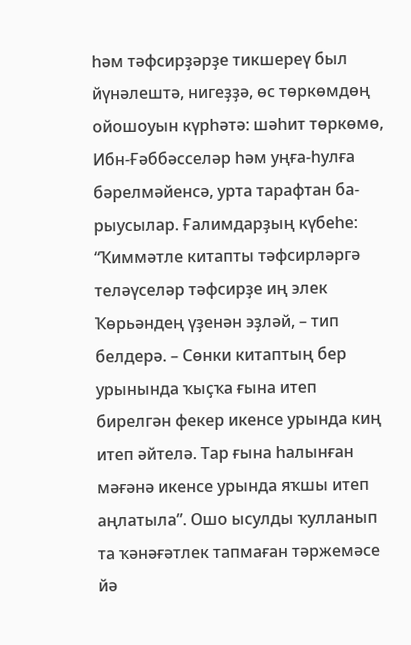һәм тәфсирҙәрҙе тикшереү был йүнәлештә, нигеҙҙә, өс төркөмдөң ойошоуын күрһәтә: шәһит төркөмө, Ибн-Ғәббәсселәр һәм уңға-һулға бәрелмәйенсә, урта тарафтан ба- рыусылар. Ғалимдарҙың күбеһе: “Ҡиммәтле китапты тәфсирләргә теләүселәр тәфсирҙе иң элек Ҡөрьәндең үҙенән эҙләй, – тип белдерә. – Сөнки китаптың бер урынында ҡыҫҡа ғына итеп бирелгән фекер икенсе урында киң итеп әйтелә. Тар ғына һалынған мәғәнә икенсе урында яҡшы итеп аңлатыла”. Ошо ысулды ҡулланып та ҡәнәғәтлек тапмаған тәржемәсе йә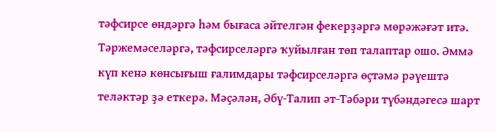тәфсирсе өндәргә һәм бығаса әйтелгән фекерҙәргә мөрәжәғәт итә. Тәржемәселәргә, тәфсирселәргә ҡуйылған төп талаптар ошо. Әммә күп кенә көнсығыш ғалимдары тәфсирселәргә өҫтәмә рәүештә теләктәр ҙә еткерә. Мәҫәлән, Әбү-Талип әт-Тәбәри түбәндәгесә шарт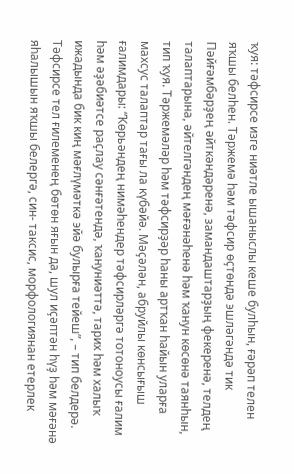ҡуя: тәфсирсе изге ниәтле ышаныслы кеше булһын, ғәрәп телен яҡшы белһен. Тәржемә һәм тәфсир өҫтөндә эшләгәндә тик  Пәйғәмбәрҙең әйткәндәренә, замандаштарҙың фекеренә, телдең талаптарына, әйтелгәндең мәғәнәһенә һәм ҡанун көсөнә таянһын, тип ҡуя. Тәржемәләр һәм тәфсирҙәр һаны артҡан һайын уларға махсус талаптар тағы ла күбәйә. Мәҫәлән, абруйлы көнсығыш ғалимдары: “Ҡөрьәндең нимәһендер тәфсирләргә тотоноусы ғалим һәм әҙәбиәтсе раҫлау сәнғәтендә, ҡануниәттә, тарих һәм халыҡ ижадында бик киң мәғлүмәткә эйә булырға тейеш”, – тип белдерә. Тәфсирсе тел ғилеменең бөтөн яғын да, шул иҫәптән һүҙ һәм мәғәнә яһалышын яҡшы белергә, син- таксис, морфологиянан етерлек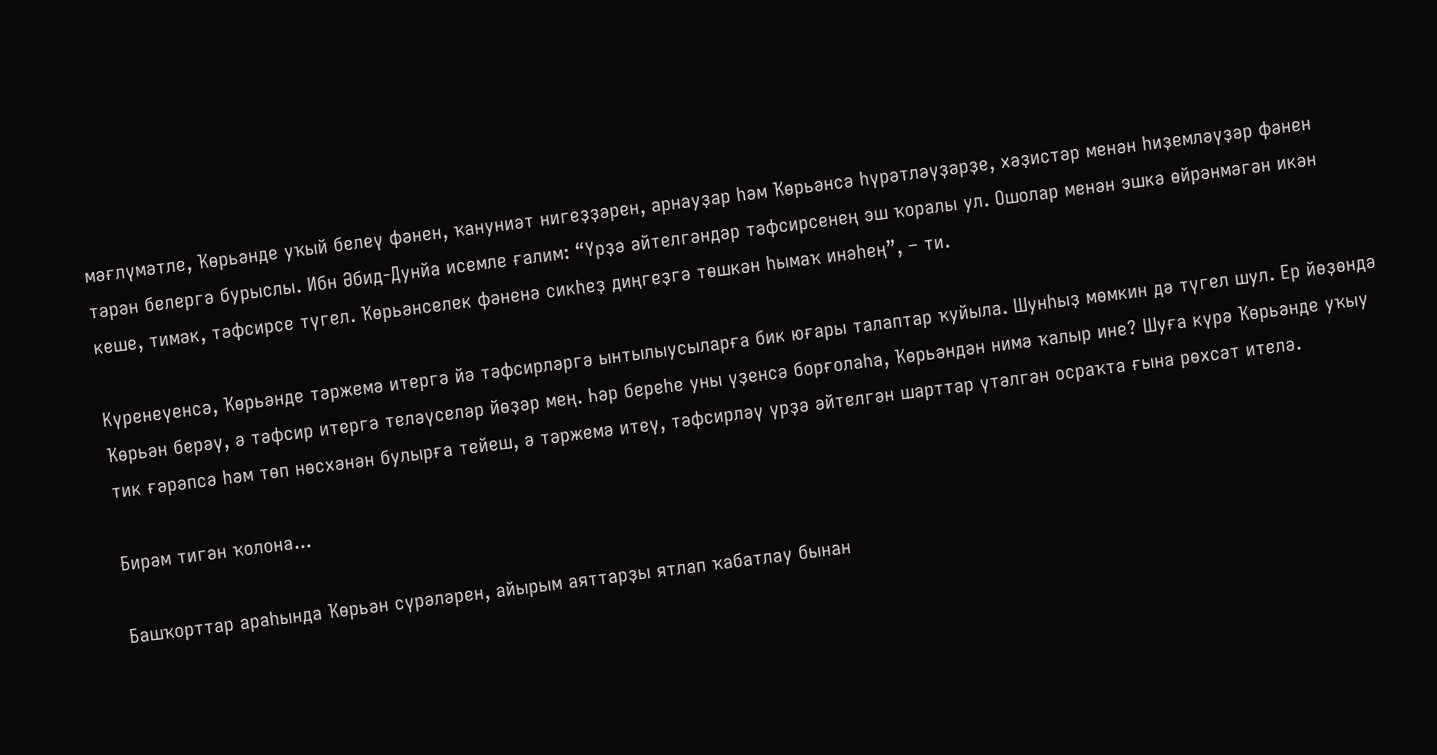мәғлүмәтле, Ҡөрьәнде уҡый белеү фәнен, ҡануниәт нигеҙҙәрен, арнауҙар һәм Ҡөрьәнсә һүрәтләүҙәрҙе, хәҙистәр менән һиҙемләүҙәр фәнен тәрән белергә бурыслы. Ибн Әбид-Дунйа исемле ғалим: “Үрҙә әйтелгәндәр тәфсирсенең эш ҡоралы ул. Ошолар менән эшкә өйрәнмәгән икән кеше, тимәк, тәфсирсе түгел. Ҡөрьәнселек фәненә сикһеҙ диңгеҙгә төшкән һымаҡ инәһең”, – ти.

Күренеүенсә, Ҡөрьәнде тәржемә итергә йә тәфсирләргә ынтылыусыларға бик юғары талаптар ҡуйыла. Шунһыҙ мөмкин дә түгел шул. Ер йөҙөндә Ҡөрьән берәү, ә тәфсир итергә теләүселәр йөҙәр мең. Һәр береһе уны үҙенсә борғолаһа, Ҡөрьәндән нимә ҡалыр ине? Шуға күрә Ҡөрьәнде уҡыу тик ғәрәпсә һәм төп нөсхәнән булырға тейеш, ә тәржемә итеү, тәфсирләү үрҙә әйтелгән шарттар үтәлгән осраҡта ғына рөхсәт ителә.

Бирәм тигән ҡолона...

Башҡорттар араһында Ҡөрьән сүрәләрен, айырым аяттарҙы ятлап ҡабатлау бынан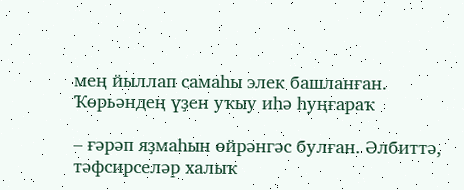мең йыллап самаһы элек башланған. Ҡөрьәндең үҙен уҡыу иһә һуңғараҡ

– ғәрәп яҙмаһын өйрәнгәс булған. Әлбиттә, тәфсирселәр халыҡ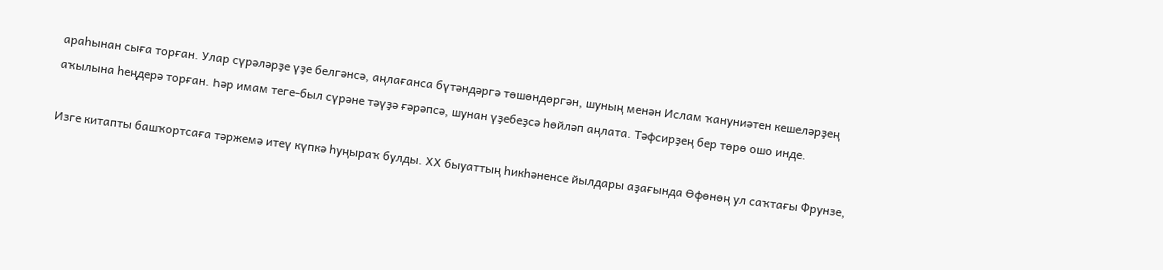араһынан сыға торған. Улар сүрәләрҙе үҙе белгәнсә, аңлағанса бүтәндәргә төшөндөргән, шуның менән Ислам ҡануниәтен кешеләрҙең аҡылына һеңдерә торған. Һәр имам теге-был сүрәне тәүҙә ғәрәпсә, шунан үҙебеҙсә һөйләп аңлата. Тәфсирҙең бер төрө ошо инде.

Изге китапты башҡортсаға тәржемә итеү күпкә һуңыраҡ булды. ХХ быуаттың һикһәненсе йылдары аҙағында Өфөнөң ул саҡтағы Фрунзе,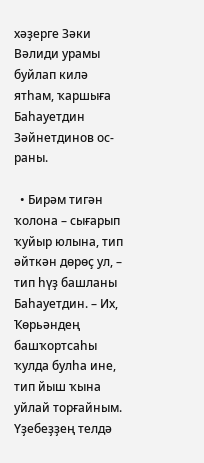хәҙерге Зәки Вәлиди урамы буйлап килә ятһам, ҡаршыға Баһауетдин Зәйнетдинов ос- раны.

  • Бирәм тигән ҡолона – сығарып ҡуйыр юлына, тип әйткән дөрөҫ ул, – тип һүҙ башланы Баһауетдин. – Их, Ҡөрьәндең башҡортсаһы ҡулда булһа ине, тип йыш ҡына уйлай торғайным. Үҙебеҙҙең телдә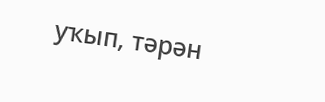уҡып, тәрән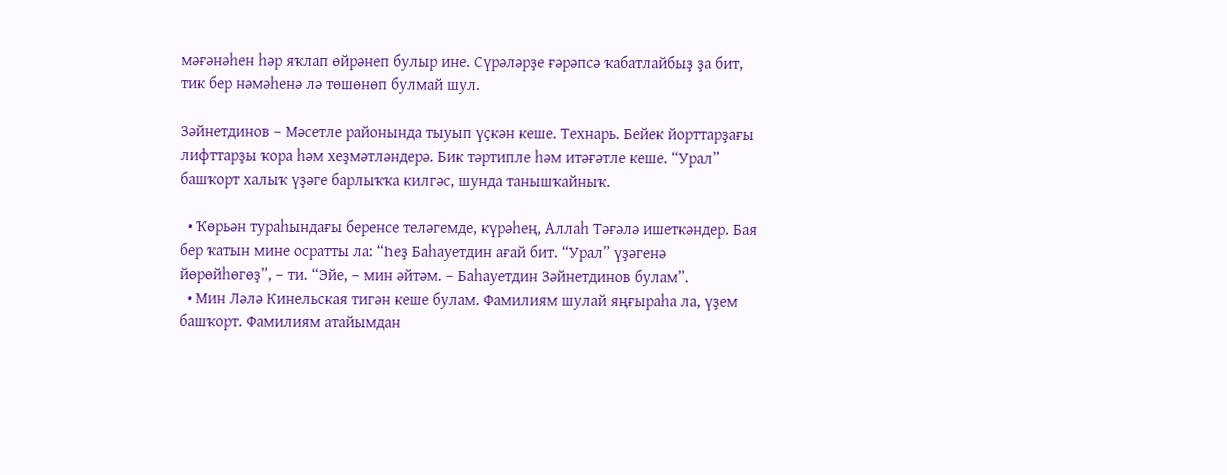мәғәнәһен һәр яҡлап өйрәнеп булыр ине. Сүрәләрҙе ғәрәпсә ҡабатлайбыҙ ҙа бит, тик бер нәмәһенә лә төшөнөп булмай шул.

Зәйнетдинов – Мәсетле районында тыуып үҫкән кеше. Технарь. Бейек йорттарҙағы лифттарҙы ҡора һәм хеҙмәтләндерә. Бик тәртипле һәм итәғәтле кеше. “Урал” башҡорт халыҡ үҙәге барлыҡҡа килгәс, шунда танышҡайныҡ.

  • Ҡөрьән тураһындағы беренсе теләгемде, күрәһең, Аллаһ Тәғәлә ишеткәндер. Бая бер ҡатын мине осратты ла: “Һеҙ Баһауетдин ағай бит. “Урал” үҙәгенә йөрөйһөгөҙ”, – ти. “Эйе, – мин әйтәм. – Баһауетдин Зәйнетдинов булам”.
  • Мин Ләлә Кинельская тигән кеше булам. Фамилиям шулай яңғыраһа ла, үҙем башҡорт. Фамилиям атайымдан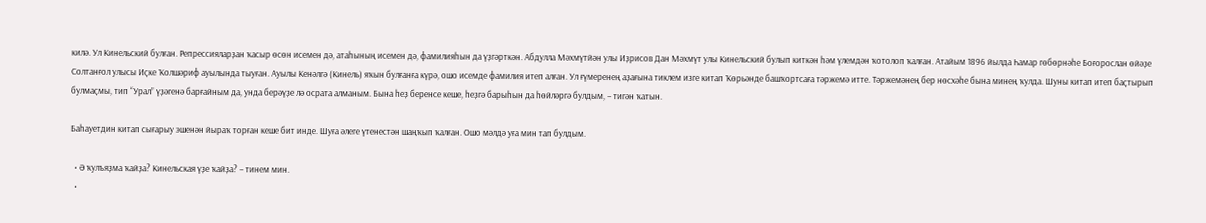килә. Ул Кинельский булған. Репрессияларҙан ҡасыр өсөн исемен дә, атаһының исемен дә, фамилияһын да үҙгәрткән. Абдулла Мәхмүтйән улы Иҙрисов Дан Мәхмүт улы Кинельский булып киткән һәм үлемдән ҡотолоп ҡалған. Атайым 1896 йылда Һамар гөбөрнәһе Боғорослан өйәҙе Солтанғол улысы Иҫке Ҡолшәриф ауылында тыуған. Ауылы Кенәлгә (Кинель) яҡын булғанға күрә, ошо исемде фамилия итеп алған. Ул ғүмеренең аҙағына тиклем изге китап Ҡөрьәнде башҡортсаға тәржемә итте. Тәржемәнең бер нөсхәһе бына минең ҡулда. Шуны китап итеп баҫтырып булмаҫмы, тип “Урал” үҙәгенә барғайным да, унда берәүҙе лә осрата алманым. Бына һеҙ беренсе кеше, һеҙгә барыһын да һөйләргә булдым, – тигән ҡатын.

Баһауетдин китап сығарыу эшенән йыраҡ торған кеше бит инде. Шуға әлеге үтенестән шаңҡып ҡалған. Ошо мәлдә уға мин тап булдым.

  • Ә ҡулъяҙма ҡайҙа? Кинельская үҙе ҡайҙа? – тинем мин.
  •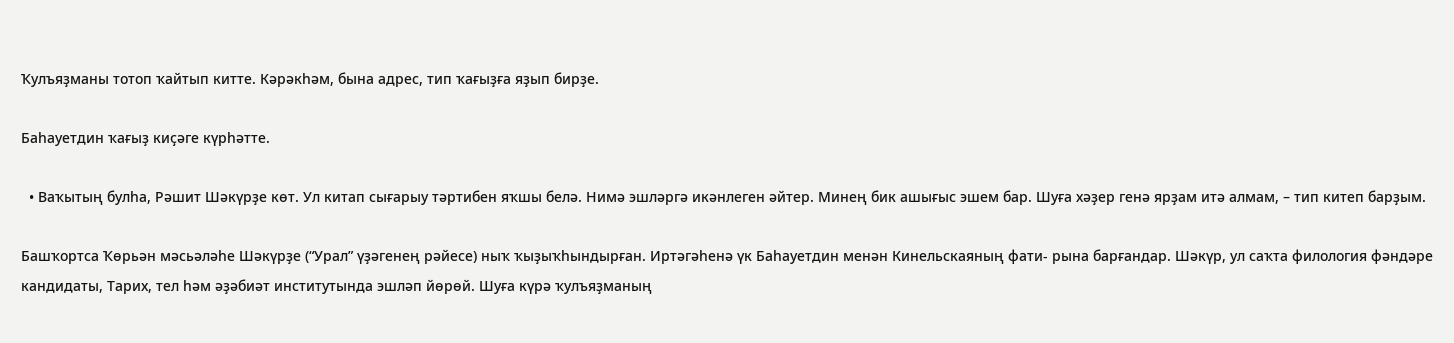Ҡулъяҙманы тотоп ҡайтып китте. Кәрәкһәм, бына адрес, тип ҡағыҙға яҙып бирҙе.

Баһауетдин ҡағыҙ киҫәге күрһәтте.

  • Ваҡытың булһа, Рәшит Шәкүрҙе көт. Ул китап сығарыу тәртибен яҡшы белә. Нимә эшләргә икәнлеген әйтер. Минең бик ашығыс эшем бар. Шуға хәҙер генә ярҙам итә алмам, – тип китеп барҙым.

Башҡортса Ҡөрьән мәсьәләһе Шәкүрҙе (“Урал” үҙәгенең рәйесе) ныҡ ҡыҙыҡһындырған. Иртәгәһенә үк Баһауетдин менән Кинельскаяның фати- рына барғандар. Шәкүр, ул саҡта филология фәндәре кандидаты, Тарих, тел һәм әҙәбиәт институтында эшләп йөрөй. Шуға күрә ҡулъяҙманың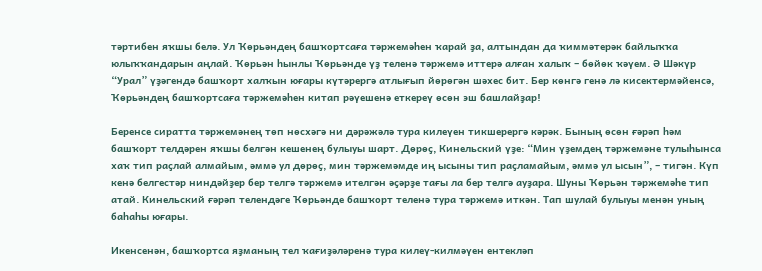тәртибен яҡшы белә. Ул Ҡөрьәндең башҡортсаға тәржемәһен ҡарай ҙа, алтындан да ҡиммәтерәк байлыҡҡа юлыҡҡандарын аңлай. Ҡөрьән һынлы Ҡөрьәнде үҙ теленә тәржемә иттерә алған халыҡ – бөйөк ҡәүем. Ә Шәкүр “Урал” үҙәгендә башҡорт халҡын юғары күтәрергә атлығып йөрөгән шәхес бит. Бер көнгә генә лә кисектермәйенсә, Ҡөрьәндең башҡортсаға тәржемәһен китап рәүешенә еткереү өсөн эш башлайҙар!

Беренсе сиратта тәржемәнең төп нөсхәгә ни дәрәжәлә тура килеүен тикшерергә кәрәк. Бының өсөн ғәрәп һәм башҡорт телдәрен яҡшы белгән кешенең булыуы шарт. Дөрөҫ, Кинельский үҙе: “Мин үҙемдең тәржемәне тулыһынса хаҡ тип раҫлай алмайым, әммә ул дөрөҫ, мин тәржемәмде иң ысыны тип раҫламайым, әммә ул ысын”, – тигән. Күп кенә белгестәр ниндәйҙер бер телгә тәржемә ителгән әҫәрҙе тағы ла бер телгә ауҙара. Шуны Ҡөрьән тәржемәһе тип атай. Кинельский ғәрәп телендәге Ҡөрьәнде башҡорт теленә тура тәржемә иткән. Тап шулай булыуы менән уның баһаһы юғары.

Икенсенән, башҡортса яҙманың тел ҡағиҙәләренә тура килеү-килмәүен ентекләп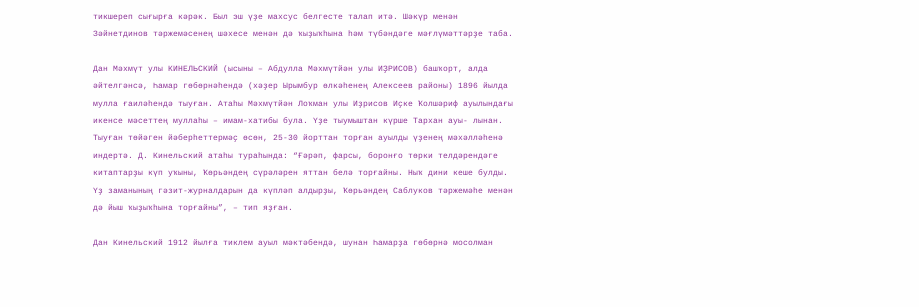тикшереп сығырға кәрәк. Был эш үҙе махсус белгесте талап итә. Шәкүр менән Зәйнетдинов тәржемәсенең шәхесе менән дә ҡыҙыҡһына һәм түбәндәге мәғлүмәттәрҙе таба.

Дан Мәхмүт улы КИНЕЛЬСКИЙ (ысыны – Абдулла Мәхмүтйән улы ИҘРИСОВ) башҡорт, алда әйтелгәнсә, Һамар гөбөрнәһендә (хәҙер Ырымбур өлкәһенең Алексеев районы) 1896 йылда мулла ғаиләһендә тыуған. Атаһы Мәхмүтйән Лоҡман улы Иҙрисов Иҫке Ҡолшәриф ауылындағы икенсе мәсеттең муллаһы – имам-хатибы була. Үҙе тыумыштан күрше Тархан ауы- лынан. Тыуған төйәген йәберһеттермәҫ өсөн, 25-30 йорттан торған ауылды үҙенең мәхәлләһенә индертә. Д. Кинельский атаһы тураһында: “Ғәрәп, фарсы, боронғо төрки телдәрендәге китаптарҙы күп уҡыны, Ҡөрьәндең сүрәләрен яттан белә торғайны. Ныҡ дини кеше булды. Үҙ заманының гәзит-журналдарын да күпләп алдырҙы, Ҡөрьәндең Саблуков тәржемәһе менән дә йыш ҡыҙыҡһына торғайны”, – тип яҙған.

Дан Кинельский 1912 йылға тиклем ауыл мәктәбендә, шунан Һамарҙа гөбөрнә мосолман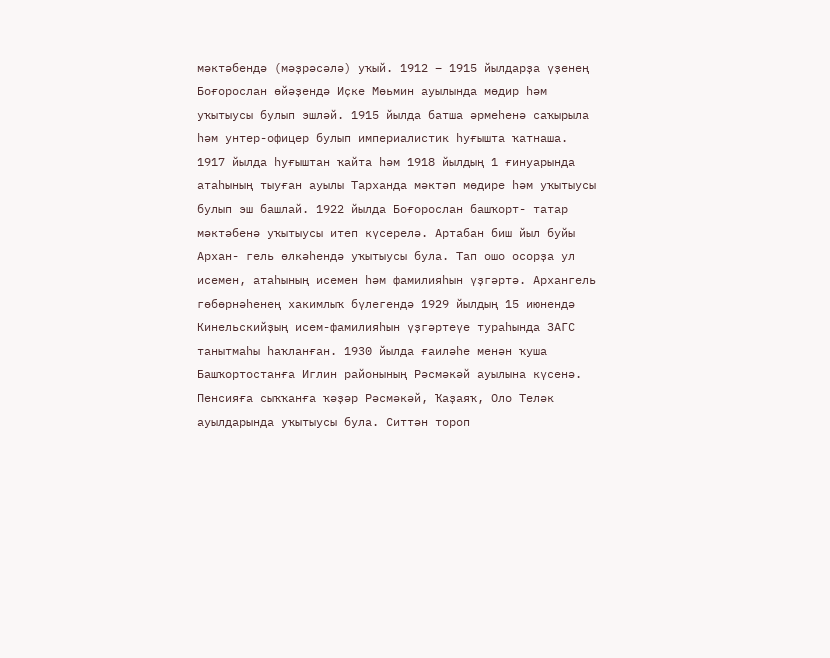мәктәбендә (мәҙрәсәлә) уҡый. 1912 – 1915 йылдарҙа үҙенең Боғорослан өйәҙендә Иҫке Мөьмин ауылында мөдир һәм уҡытыусы булып эшләй. 1915 йылда батша әрмеһенә саҡырыла һәм унтер-офицер булып империалистик һуғышта ҡатнаша. 1917 йылда һуғыштан ҡайта һәм 1918 йылдың 1 ғинуарында атаһының тыуған ауылы Тарханда мәктәп мөдире һәм уҡытыусы булып эш башлай. 1922 йылда Боғорослан башҡорт- татар мәктәбенә уҡытыусы итеп күсерелә. Артабан биш йыл буйы Архан- гель өлкәһендә уҡытыусы була. Тап ошо осорҙа ул исемен, атаһының исемен һәм фамилияһын үҙгәртә. Архангель гөбөрнәһенең хакимлыҡ бүлегендә 1929 йылдың 15 июнендә Кинельскийҙың исем-фамилияһын үҙгәртеүе тураһында ЗАГС танытмаһы һаҡланған. 1930 йылда ғаиләһе менән ҡуша Башҡортостанға Иглин районының Рәсмәкәй ауылына күсенә. Пенсияға сыҡҡанға ҡәҙәр Рәсмәкәй, Ҡаҙаяҡ, Оло Теләк ауылдарында уҡытыусы була. Ситтән тороп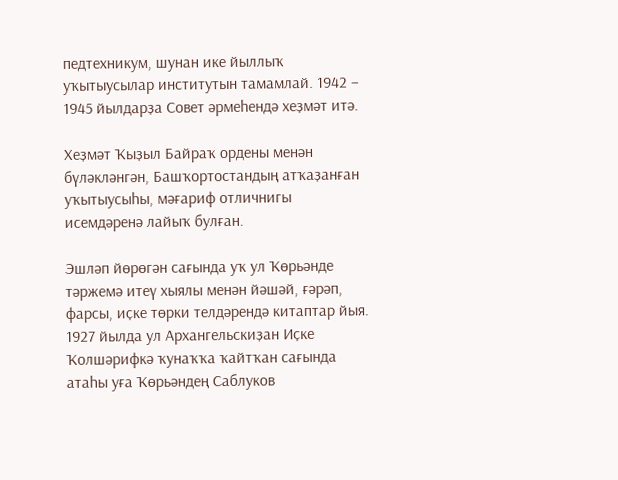педтехникум, шунан ике йыллыҡ уҡытыусылар институтын тамамлай. 1942 – 1945 йылдарҙа Совет әрмеһендә хеҙмәт итә.

Хеҙмәт Ҡыҙыл Байраҡ ордены менән бүләкләнгән, Башҡортостандың атҡаҙанған уҡытыусыһы, мәғариф отличнигы исемдәренә лайыҡ булған.

Эшләп йөрөгән сағында уҡ ул Ҡөрьәнде тәржемә итеү хыялы менән йәшәй, ғәрәп, фарсы, иҫке төрки телдәрендә китаптар йыя. 1927 йылда ул Архангельскиҙан Иҫке Ҡолшәрифкә ҡунаҡҡа ҡайтҡан сағында атаһы уға Ҡөрьәндең Саблуков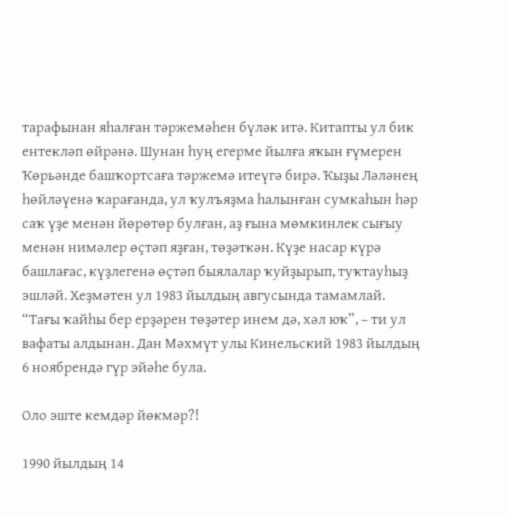тарафынан яһалған тәржемәһен бүләк итә. Китапты ул бик ентекләп өйрәнә. Шунан һуң егерме йылға яҡын ғүмерен Ҡөрьәнде башҡортсаға тәржемә итеүгә бирә. Ҡыҙы Ләләнең һөйләүенә ҡарағанда, ул ҡулъяҙма һалынған сумкаһын һәр саҡ үҙе менән йөрөтөр булған, аҙ ғына мөмкинлек сығыу менән нимәлер өҫтәп яҙған, төҙәткән. Күҙе насар күрә башлағас, күҙлегенә өҫтәп быялалар ҡуйҙырып, туҡтауһыҙ эшләй. Хеҙмәтен ул 1983 йылдың авгусында тамамлай. “Тағы ҡайһы бер ерҙәрен төҙәтер инем дә, хәл юҡ”, – ти ул вафаты алдынан. Дан Мәхмүт улы Кинельский 1983 йылдың 6 ноябрендә гүр эйәһе була.

Оло эште кемдәр йөкмәр?!

1990 йылдың 14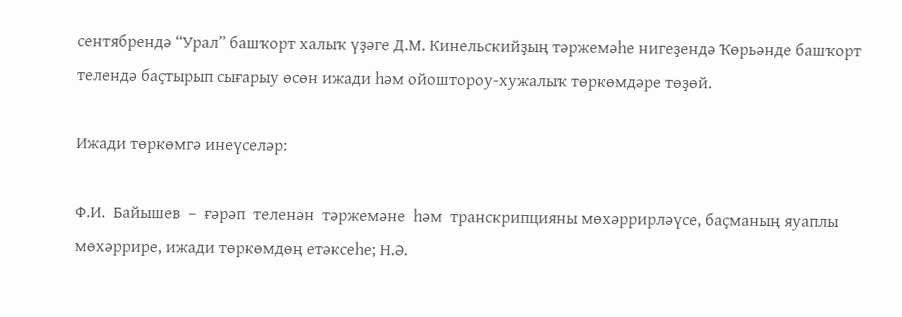сентябрендә “Урал” башҡорт халыҡ үҙәге Д.М. Кинельскийҙың тәржемәһе нигеҙендә Ҡөрьәнде башҡорт телендә баҫтырып сығарыу өсөн ижади һәм ойоштороу-хужалыҡ төркөмдәре төҙөй.

Ижади төркөмгә инеүселәр:

Ф.И.  Байышев  –  ғәрәп  теленән  тәржемәне  һәм  транскрипцияны мөхәррирләүсе, баҫманың яуаплы мөхәррире, ижади төркөмдөң етәксеһе; Н.Ә.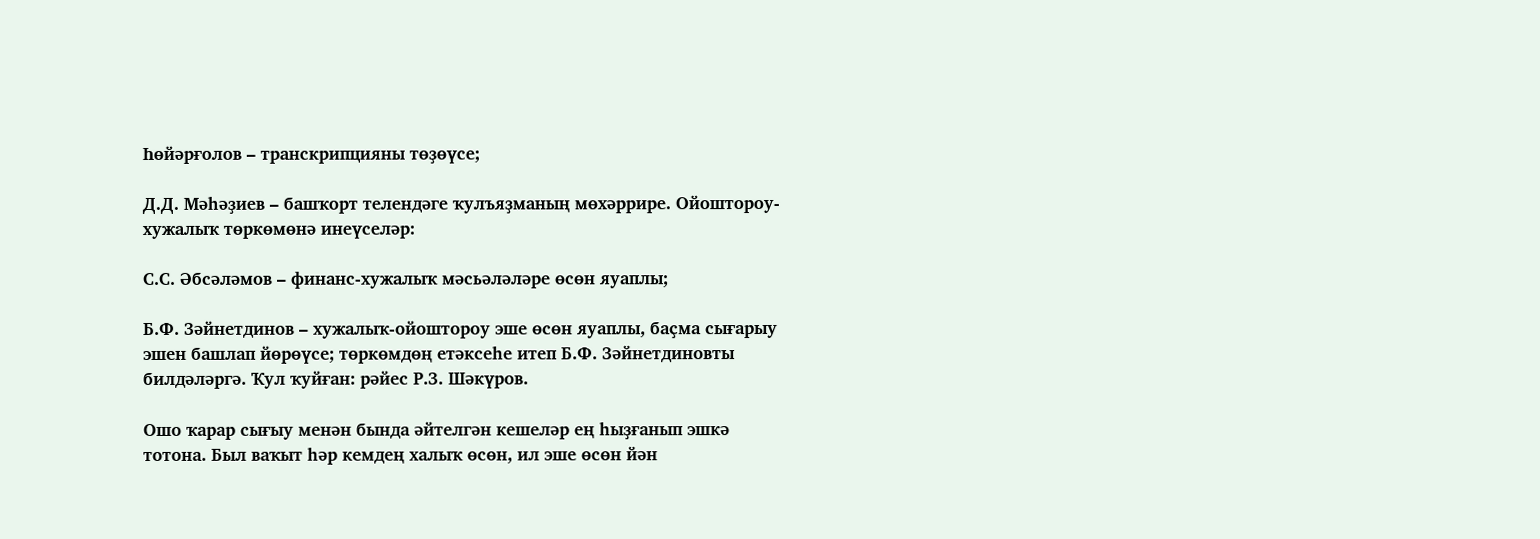Һөйәрғолов – транскрипцияны төҙөүсе;

Д.Д. Мәһәҙиев – башҡорт телендәге ҡулъяҙманың мөхәррире. Ойоштороу-хужалыҡ төркөмөнә инеүселәр:

С.С. Әбсәләмов – финанс-хужалыҡ мәсьәләләре өсөн яуаплы;

Б.Ф. Зәйнетдинов – хужалыҡ-ойоштороу эше өсөн яуаплы, баҫма сығарыу эшен башлап йөрөүсе; төркөмдөң етәксеһе итеп Б.Ф. Зәйнетдиновты билдәләргә. Ҡул ҡуйған: рәйес Р.З. Шәкүров.

Ошо ҡарар сығыу менән бында әйтелгән кешеләр ең һыҙғанып эшкә тотона. Был ваҡыт һәр кемдең халыҡ өсөн, ил эше өсөн йән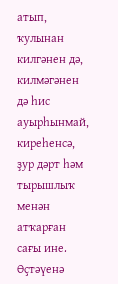атып, ҡулынан килгәнен дә, килмәгәнен дә һис ауырһынмай, киреһенсә, ҙур дәрт һәм тырышлыҡ менән атҡарған сағы ине. Өҫтәүенә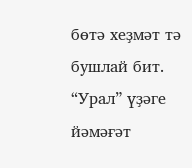бөтә хеҙмәт тә бушлай бит. “Урал” үҙәге йәмәғәт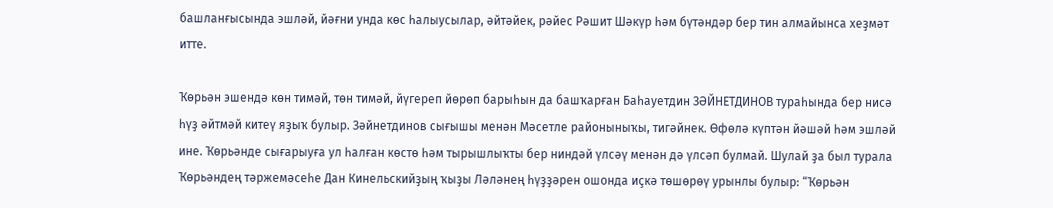башланғысында эшләй, йәғни унда көс һалыусылар, әйтәйек, рәйес Рәшит Шәкүр һәм бүтәндәр бер тин алмайынса хеҙмәт итте.

Ҡөрьән эшендә көн тимәй, төн тимәй, йүгереп йөрөп барыһын да башҡарған Баһауетдин ЗӘЙНЕТДИНОВ тураһында бер нисә һүҙ әйтмәй китеү яҙыҡ булыр. Зәйнетдинов сығышы менән Мәсетле районыныҡы, тигәйнек. Өфөлә күптән йәшәй һәм эшләй ине. Ҡөрьәнде сығарыуға ул һалған көстө һәм тырышлыҡты бер ниндәй үлсәү менән дә үлсәп булмай. Шулай ҙа был турала Ҡөрьәндең тәржемәсеһе Дан Кинельскийҙың ҡыҙы Ләләнең һүҙҙәрен ошонда иҫкә төшөрөү урынлы булыр: “Ҡөрьән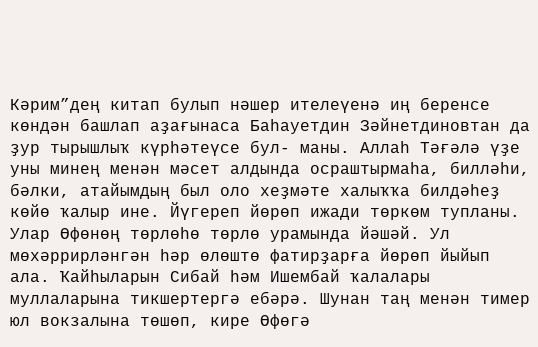Кәрим”дең китап булып нәшер ителеүенә иң беренсе көндән башлап аҙағынаса Баһауетдин Зәйнетдиновтан да ҙур тырышлыҡ күрһәтеүсе бул- маны. Аллаһ Тәғәлә үҙе уны минең менән мәсет алдында осраштырмаһа, билләһи, бәлки, атайымдың был оло хеҙмәте халыҡҡа билдәһеҙ көйө ҡалыр ине. Йүгереп йөрөп ижади төркөм тупланы. Улар Өфөнөң төрлөһө төрлө урамында йәшәй. Ул мөхәррирләнгән һәр өлөштө фатирҙарға йөрөп йыйып ала. Ҡайһыларын Сибай һәм Ишембай ҡалалары муллаларына тикшертергә ебәрә. Шунан таң менән тимер юл вокзалына төшөп, кире Өфөгә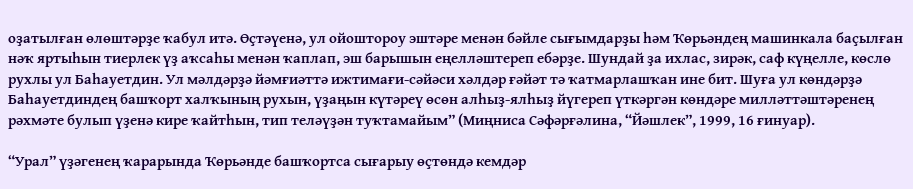оҙатылған өлөштәрҙе ҡабул итә. Өҫтәүенә, ул ойоштороу эштәре менән бәйле сығымдарҙы һәм Ҡөрьәндең машинкала баҫылған нәҡ яртыһын тиерлек үҙ аҡсаһы менән ҡаплап, эш барышын еңелләштереп ебәрҙе. Шундай ҙа ихлас, зирәк, саф күңелле, көслө рухлы ул Баһауетдин. Ул мәлдәрҙә йәмғиәттә ижтимағи-сәйәси хәлдәр ғәйәт тә ҡатмарлашҡан ине бит. Шуға ул көндәрҙә Баһауетдиндең башҡорт халҡының рухын, үҙаңын күтәреү өсөн алһыҙ-ялһыҙ йүгереп үткәргән көндәре милләттәштәренең рәхмәте булып үҙенә кире ҡайтһын, тип теләүҙән туҡтамайым” (Миңниса Сәфәрғәлина, “Йәшлек”, 1999, 16 ғинуар).

“Урал” үҙәгенең ҡарарында Ҡөрьәнде башҡортса сығарыу өҫтөндә кемдәр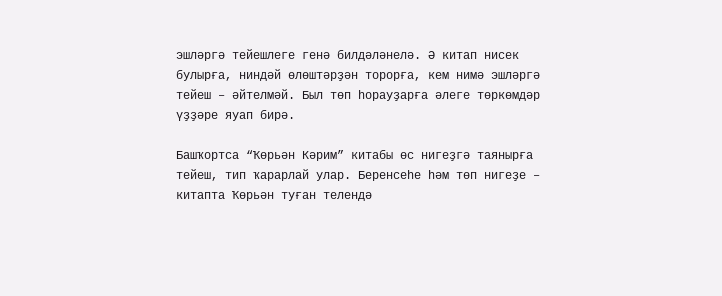эшләргә тейешлеге генә билдәләнелә. Ә китап нисек булырға, ниндәй өлөштәрҙән торорға, кем нимә эшләргә тейеш – әйтелмәй. Был төп һорауҙарға әлеге төркөмдәр үҙҙәре яуап бирә.

Башҡортса “Ҡөрьән Кәрим” китабы өс нигеҙгә таянырға тейеш, тип ҡарарлай улар. Беренсеһе һәм төп нигеҙе – китапта Ҡөрьән туған телендә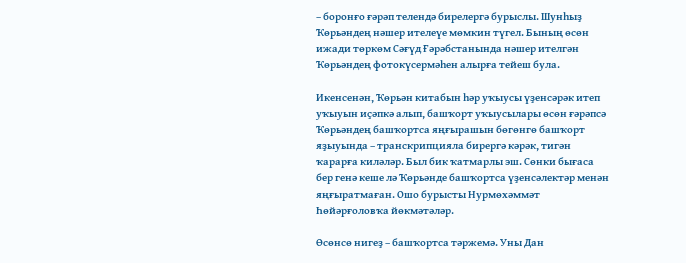– боронғо ғәрәп телендә бирелергә бурыслы. Шунһыҙ Ҡөрьәндең нәшер ителеүе мөмкин түгел. Бының өсөн ижади төркөм Сәғүд Ғәрәбстанында нәшер ителгән Ҡөрьәндең фотокүсермәһен алырға тейеш була.

Икенсенән, Ҡөрьән китабын һәр уҡыусы үҙенсәрәк итеп уҡыуын иҫәпкә алып, башҡорт уҡыусылары өсөн ғәрәпсә Ҡөрьәндең башҡортса яңғырашын бөгөнгө башҡорт яҙыуында – транскрипцияла бирергә кәрәк, тигән ҡарарға киләләр. Был бик ҡатмарлы эш. Сөнки бығаса бер генә кеше лә Ҡөрьәнде башҡортса үҙенсәлектәр менән яңғыратмаған. Ошо бурысты Нурмөхәммәт Һөйәрғоловҡа йөкмәтәләр.

Өсөнсө нигеҙ – башҡортса тәржемә. Уны Дан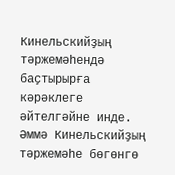Кинельскийҙың тәржемәһендә баҫтырырға кәрәклеге әйтелгәйне инде. Әммә Кинельскийҙың тәржемәһе бөгөнгө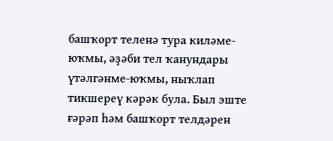башҡорт теленә тура киләме-юҡмы, әҙәби тел ҡанундары үтәлгәнме-юҡмы, ныҡлап тикшереү кәрәк була. Был эште ғәрәп һәм башҡорт телдәрен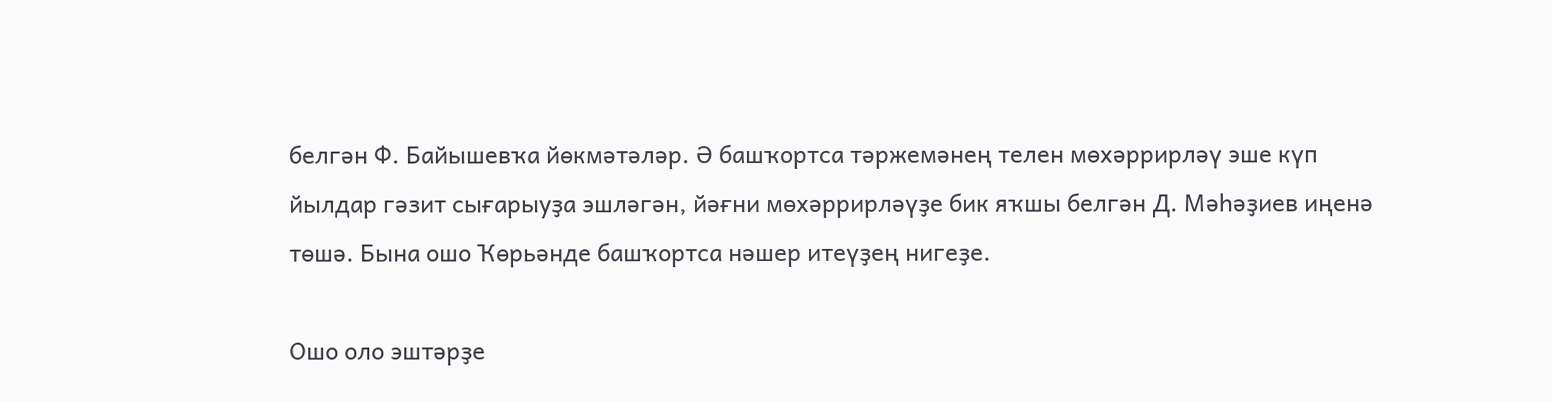белгән Ф. Байышевҡа йөкмәтәләр. Ә башҡортса тәржемәнең телен мөхәррирләү эше күп йылдар гәзит сығарыуҙа эшләгән, йәғни мөхәррирләүҙе бик яҡшы белгән Д. Мәһәҙиев иңенә төшә. Бына ошо Ҡөрьәнде башҡортса нәшер итеүҙең нигеҙе.

Ошо оло эштәрҙе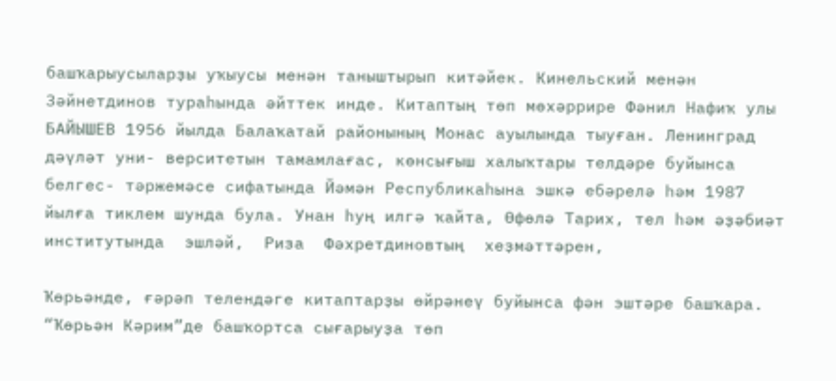башҡарыусыларҙы уҡыусы менән таныштырып китәйек. Кинельский менән Зәйнетдинов тураһында әйттек инде. Китаптың төп мөхәррире Фәнил Нафиҡ улы БАЙЫШЕВ 1956 йылда Балаҡатай районының Монас ауылында тыуған. Ленинград дәүләт уни- верситетын тамамлағас, көнсығыш халыҡтары телдәре буйынса белгес- тәржемәсе сифатында Йәмән Республикаһына эшкә ебәрелә һәм 1987 йылға тиклем шунда була. Унан һуң илгә ҡайта, Өфөлә Тарих, тел һәм әҙәбиәт  институтында  эшләй,  Риза  Фәхретдиновтың  хеҙмәттәрен,

Ҡөрьәнде, ғәрәп телендәге китаптарҙы өйрәнеү буйынса фән эштәре башҡара. “Ҡөрьән Кәрим”де башҡортса сығарыуҙа төп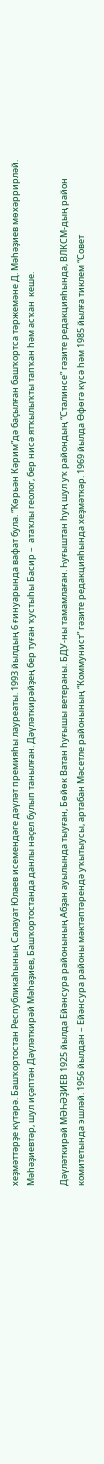хеҙмәттәрҙе күтәрә. Башҡортостан Республикаһының Салауат Юлаев исемендәге дәүләт премияһы лауреаты. 1993 йылдың 6 ғинуарында вафат була. “Ҡөрьән Кәрим”дә баҫылған башҡортса тәржемәне Д. Мәһәҙиев мөхәррирләй. Мәһәҙиевтәр, шул иҫәптән Дәүләткирәй Мәһәҙиев, Башҡортостанда данлы нәҫел булып танылған. Дәүләткирәйҙең бер туған ҡустыһы Басир –  атаҡлы геолог, бер нисә ятҡылыҡты тапҡан һәм асҡан  кеше.

Дәүләткирәй МӘҺӘҘИЕВ 1925 йылда Ейәнсура районының Абҙан ауылында тыуған, Бөйөк Ватан һуғышы ветераны. БДУ-ны тамамлаған. Һуғыштан һуң шул уҡ райондың “Сталинсе” гәзите редакцияһында, ВЛКСМ-дың район комитетында эшләй. 1956 йылдан – Ейәнсура районы мәктәптәрендә уҡытыусы, артабан Мәсетле районының “Коммунист” гәзите редакцияһында хеҙмәткәр. 1969 йылда Өфөгә күсә һәм 1985 йылға тиклем “Совет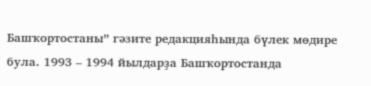Башҡортостаны” гәзите редакцияһында бүлек мөдире була. 1993 – 1994 йылдарҙа Башҡортостанда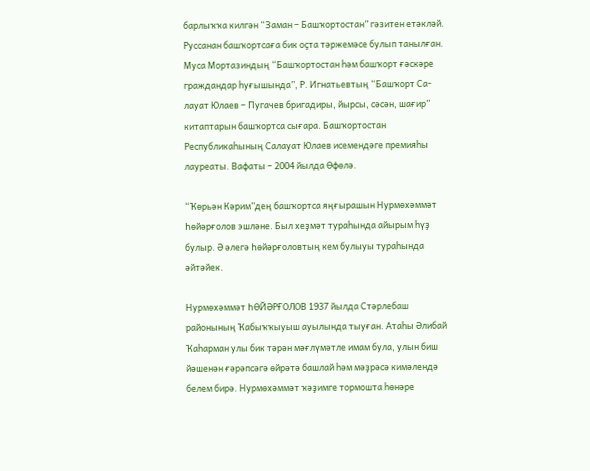барлыҡҡа килгән “Заман – Башҡортостан” гәзитен етәкләй. Руссанан башҡортсаға бик оҫта тәржемәсе булып танылған. Муса Мортазиндың “Башҡортостан һәм башҡорт ғәскәре граждандар һуғышында”, Р. Игнатьевтың “Башҡорт Са- лауат Юлаев – Пугачев бригадиры, йырсы, сәсән, шағир” китаптарын башҡортса сығара. Башҡортостан Республикаһының Салауат Юлаев исемендәге премияһы лауреаты. Вафаты – 2004 йылда Өфөлә.

“Ҡөрьән Кәрим”дең башҡортса яңғырашын Нурмөхәммәт Һөйәрғолов эшләне. Был хеҙмәт тураһында айырым һүҙ булыр. Ә әлегә Һөйәрғоловтың кем булыуы тураһында әйтәйек.

Нурмөхәммәт ҺӨЙӘРҒОЛОВ 1937 йылда Стәрлебаш районының Ҡабыҡҡыуыш ауылында тыуған. Атаһы Әлибай Ҡаһарман улы бик тәрән мәғлүмәтле имам була, улын биш йәшенән ғәрәпсәгә өйрәтә башлай һәм мәҙрәсә кимәлендә белем бирә. Нурмөхәммәт ҡәҙимге тормошта һөнәре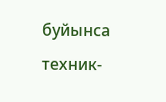буйынса техник-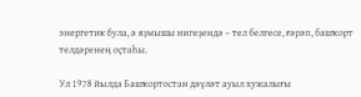энергетик була, ә яҙмышы нигеҙендә – тел белгесе, ғәрәп, башҡорт телдәренең оҫтаһы.

Ул 1978 йылда Башҡортостан дәүләт ауыл хужалығы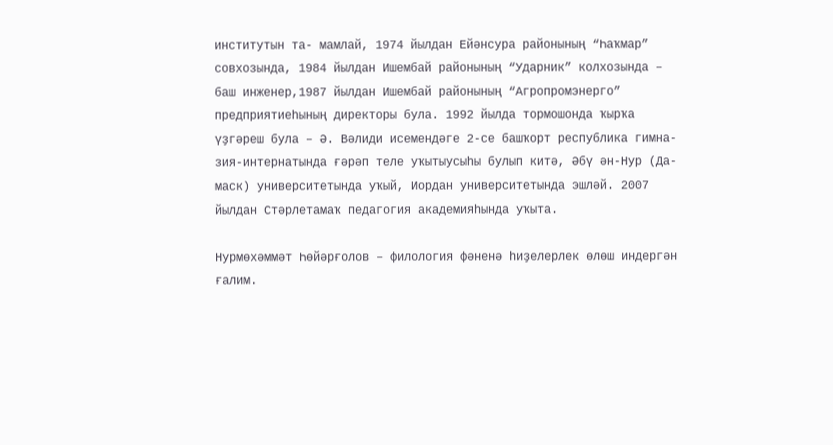институтын та- мамлай, 1974 йылдан Ейәнсура районының “Һаҡмар” совхозында, 1984 йылдан Ишембай районының “Ударник” колхозында – баш инженер,1987 йылдан Ишембай районының “Агропромэнерго” предприятиеһының директоры була. 1992 йылда тормошонда ҡырҡа үҙгәреш була – Ә. Вәлиди исемендәге 2-се башҡорт республика гимна- зия-интернатында ғәрәп теле уҡытыусыһы булып китә, Әбү ән-Нур (Да- маск) университетында уҡый, Иордан университетында эшләй. 2007 йылдан Стәрлетамаҡ педагогия академияһында уҡыта.

Нурмөхәммәт Һөйәрғолов – филология фәненә һиҙелерлек өлөш индергән ғалим.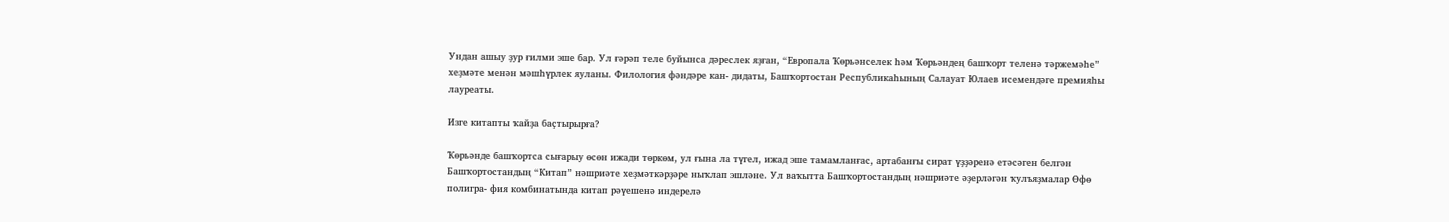Ундан ашыу ҙур ғилми эше бар. Ул ғәрәп теле буйынса дәреслек яҙған, “Европала Ҡөрьәнселек һәм Ҡөрьәндең башҡорт теленә тәржемәһе” хеҙмәте менән мәшһүрлек яуланы. Филология фәндәре кан- дидаты, Башҡортостан Республикаһының Салауат Юлаев исемендәге премияһы лауреаты.

Изге китапты ҡайҙа баҫтырырға?

Ҡөрьәнде башҡортса сығарыу өсөн ижади төркөм, ул ғына ла түгел, ижад эше тамамланғас, артабанғы сират үҙҙәренә етәсәген белгән Башҡортостандың “Китап” нәшриәте хеҙмәткәрҙәре ныҡлап эшләне. Ул ваҡытта Башҡортостандың нәшриәте әҙерләгән ҡулъяҙмалар Өфө полигра- фия комбинатында китап рәүешенә индерелә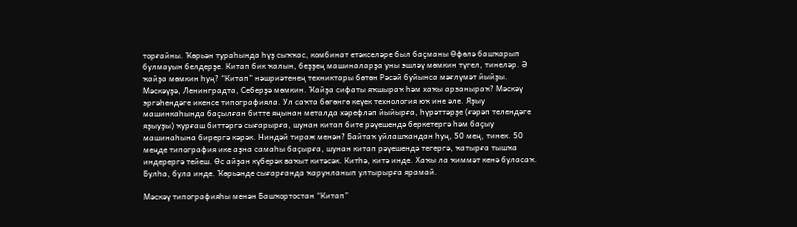торғайны. Ҡөрьән тураһында һүҙ сыҡҡас, комбинат етәкселәре был баҫманы Өфөлә башҡарып булмауын белдерҙе. Китап бик ҡалын, беҙҙең машиналарҙа уны эшләү мөмкин түгел, тинеләр. Ә ҡайҙа мөмкин һуң? “Китап” нәшриәтенең техниктары бөтөн Рәсәй буйынса мәғлүмәт йыйҙы. Мәскәүҙә, Ленинградта, Себерҙә мөмкин. Ҡайҙа сифаты яҡшыраҡ һәм хаҡы арзаныраҡ? Мәскәү эргәһендәге икенсе типографияла. Ул саҡта бөгөнгө кеүек технология юҡ ине әле. Яҙыу машинкаһында баҫылған битте яңынан металда хәрефләп йыйырға, һүрәттәрҙе (ғәрәп телендәге яҙыуҙы) ҡурғаш биттәргә сығарырға, шунан китап бите рәүешендә беркетергә һәм баҫыу машинаһына бирергә кәрәк. Ниндәй тираж менән? Байтаҡ уйлашҡандан һуң, 50 мең, тинек. 50 меңде типография ике аҙна самаһы баҫырға, шунан китап рәүешендә тегергә, ҡатырға тышҡа индерергә тейеш. Өс айҙан күберәк ваҡыт китәсәк. Китһә, китә инде. Хаҡы ла ҡиммәт кенә буласаҡ. Булһа, була инде. Ҡөрьәнде сығарғанда ҡарунланып ултырырға ярамай.

Мәскәү типографияһы менән Башҡортостан “Китап”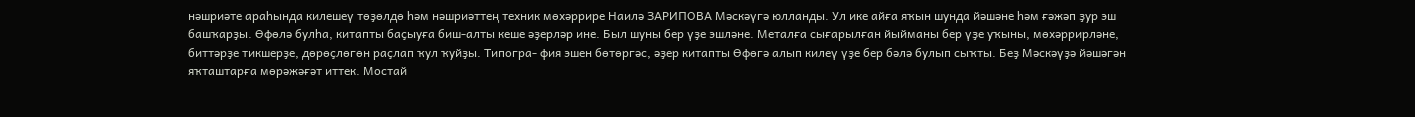нәшриәте араһында килешеү төҙөлдө һәм нәшриәттең техник мөхәррире Наилә ЗАРИПОВА Мәскәүгә юлланды. Ул ике айға яҡын шунда йәшәне һәм ғәжәп ҙур эш башҡарҙы. Өфөлә булһа, китапты баҫыуға биш-алты кеше әҙерләр ине. Был шуны бер үҙе эшләне. Металға сығарылған йыйманы бер үҙе уҡыны, мөхәррирләне, биттәрҙе тикшерҙе, дөрөҫлөгөн раҫлап ҡул ҡуйҙы. Типогра- фия эшен бөтөргәс, әҙер китапты Өфөгә алып килеү үҙе бер бәлә булып сыҡты. Беҙ Мәскәүҙә йәшәгән яҡташтарға мөрәжәғәт иттек. Мостай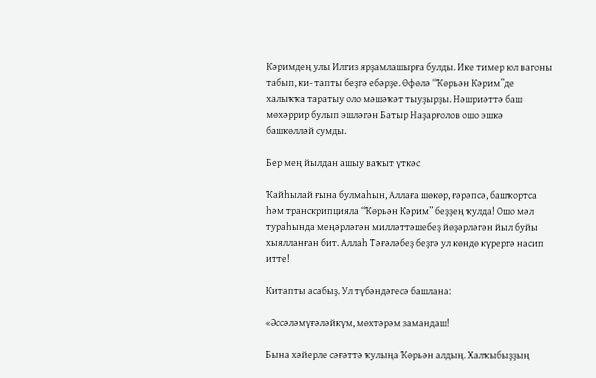Кәримдең улы Илгиз ярҙамлашырға булды. Ике тимер юл вагоны табып, ки- тапты беҙгә ебәрҙе. Өфөлә “Ҡөрьән Кәрим”де халыҡҡа таратыу оло мәшәҡәт тыуҙырҙы. Нәшриәттә баш мөхәррир булып эшләгән Батыр Наҙарғолов ошо эшкә башкөлләй сумды.

Бер мең йылдан ашыу ваҡыт үткәс

Ҡайһылай ғына булмаһын, Аллаға шөкөр, ғәрәпсә, башҡортса һәм транскрипцияла “Ҡөрьән Кәрим” беҙҙең ҡулда! Ошо мәл тураһында меңәрләгән милләттәшебеҙ йөҙәрләгән йыл буйы хыялланған бит. Аллаһ Тәғәләбеҙ беҙгә ул көндө күрергә насип итте!

Китапты асабыҙ. Ул түбәндәгесә башлана:

«Әссәләмүғәләйкүм, мөхтәрәм замандаш!

Бына хәйерле сәғәттә ҡулыңа Ҡөрьән алдың. Халҡыбыҙҙың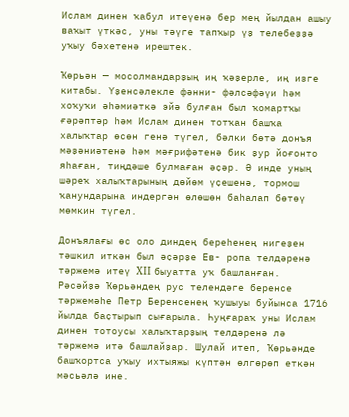Ислам динен ҡабул итеүенә бер мең йылдан ашыу ваҡыт үткәс, уны тәүге тапҡыр үҙ телебеҙҙә уҡыу бәхетенә ирештек.

Ҡөрьән — мосолмандарҙың иң ҡәҙерле, иң изге китабы. Үҙенсәлекле фәнни- фәлсәфәүи һәм хоҡуҡи әһәмиәткә эйә булған был ҡомартҡы ғәрәптәр һәм Ислам динен тотҡан башҡа халыҡтар өсөн генә түгел, бәлки бөтә донъя мәҙәниәтенә һәм мәғрифәтенә бик ҙур йоғонто яһаған, тиңдәше булмаған әҫәр. Ә инде уның шәреҡ халыҡтарының дөйөм үҫешенә, тормош ҡанундарына индергән өлөшөн баһалап бөтөү мөмкин түгел.

Донъялағы өс оло диндең береһенең нигеҙен тәшкил иткән был әҫәрҙе Ев- ропа телдәренә тәржемә итеү XII быуатта уҡ башланған. Рәсәйҙә Ҡөрьәндең рус телендәге беренсе тәржемәһе Петр Беренсенең ҡушыуы буйынса 1716 йылда баҫтырып сығарыла. Һуңғараҡ уны Ислам динен тотоусы халыҡтарҙың телдәренә лә тәржемә итә башлайҙар. Шулай итеп, Ҡөрьәнде башҡортса уҡыу ихтыяжы күптән өлгөрөп еткән мәсьәлә ине.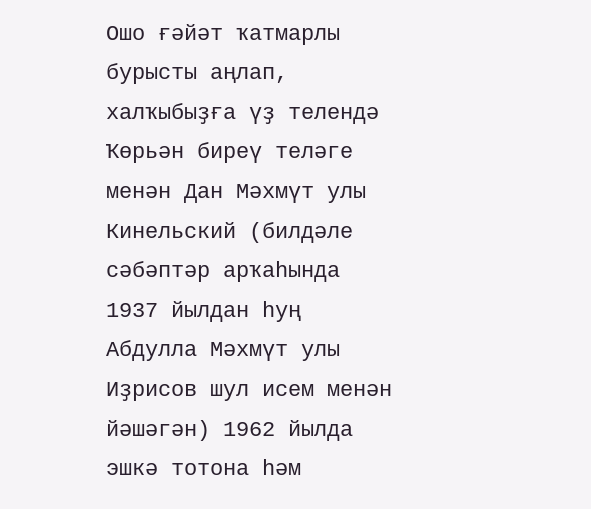Ошо ғәйәт ҡатмарлы бурысты аңлап, халҡыбыҙға үҙ телендә Ҡөрьән биреү теләге менән Дан Мәхмүт улы Кинельский (билдәле сәбәптәр арҡаһында 1937 йылдан һуң Абдулла Мәхмүт улы Иҙрисов шул исем менән йәшәгән) 1962 йылда эшкә тотона һәм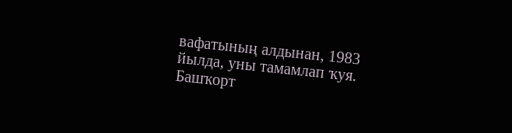вафатының алдынан, 1983 йылда, уны тамамлап ҡуя. Башҡорт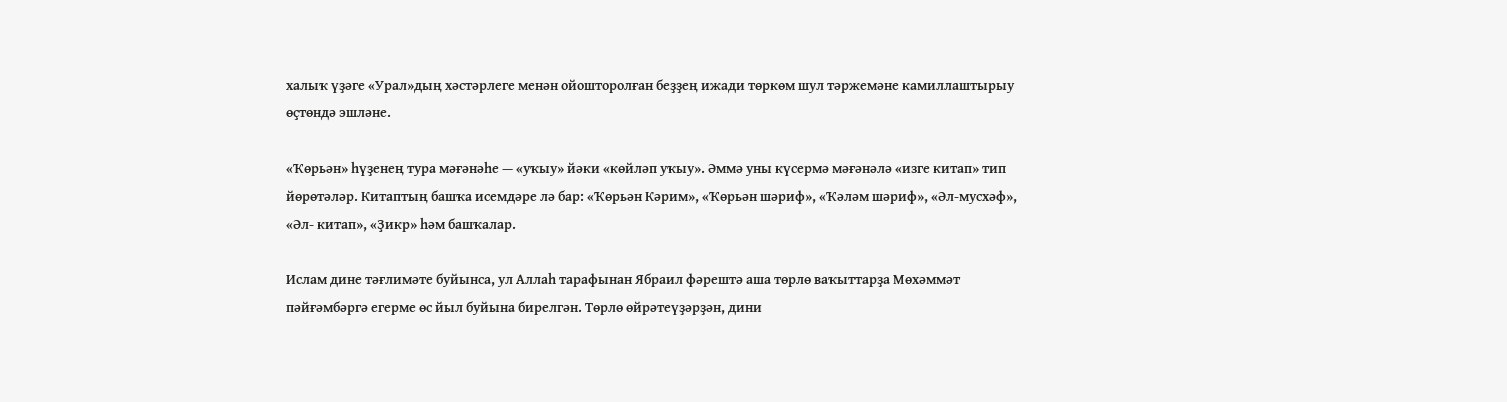халыҡ үҙәге «Урал»дың хәстәрлеге менән ойошторолған беҙҙең ижади төркөм шул тәржемәне камиллаштырыу өҫтөндә эшләне.

«Ҡөрьән» һүҙенең тура мәғәнәһе — «уҡыу» йәки «көйләп уҡыу». Әммә уны күсермә мәғәнәлә «изге китап» тип йөрөтәләр. Китаптың башҡа исемдәре лә бар: «Ҡөрьән Кәрим», «Ҡөрьән шәриф», «Ҡәләм шәриф», «Әл-мусхәф», «Әл- китап», «Ҙикр» һәм башҡалар.

Ислам дине тәғлимәте буйынса, ул Аллаһ тарафынан Ябраил фәрештә аша төрлө ваҡыттарҙа Мөхәммәт пәйғәмбәргә егерме өс йыл буйына бирелгән. Төрлө өйрәтеүҙәрҙән, дини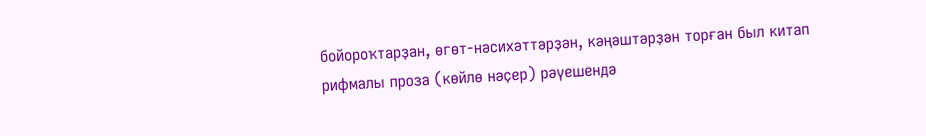бойороҡтарҙан, өгөт-нәсихәттәрҙән, кәңәштәрҙән торған был китап рифмалы проза (көйлө нәҫер) рәүешендә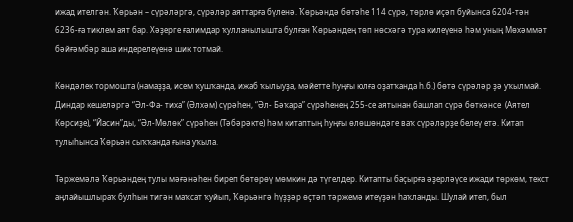ижад ителгән. Ҡөрьән – сүрәләргә, сүрәләр аяттарға бүленә. Ҡөрьәндә бөтәһе 114 сүрә, төрлө иҫәп буйынса 6204-тән 6236-ға тиклем аят бар. Хәҙерге ғалимдар ҡулланылышта булған Ҡөрьәндең төп нөсхәгә тура килеүенә һәм уның Мөхәммәт бәйғәмбәр аша индерелеүенә шик тотмай.

Көндәлек тормошта (намаҙҙа, исем ҡушҡанда, ижаб ҡылыуҙа, мәйетте һуңғы юлға оҙатҡанда һ.б.) бөтә сүрәләр ҙә уҡылмай. Диндар кешеләргә “Әл-Фа- тиха” (Әлхәм) сүрәһен, “Әл- Бәҡара” сүрәһенең 255-се аятынан башлап сүрә бөткәнсе  (Аятел  Көрсиҙе), “Йасин”ды, “Әл-Мөлөк” сүрәһен (Тәбәрәкте) һәм китаптың һуңғы өлөшөндәге ваҡ сүрәләрҙе белеү етә. Китап тулыһынса Ҡөрьән сыҡҡанда ғына уҡыла.

Тәржемәлә Ҡөрьәндең тулы мәғәнәһен биреп бөтөрөү мөмкин дә түгелдер. Китапты баҫырға әҙерләүсе ижади төркөм, текст аңлайышлыраҡ булһын тигән маҡсат ҡуйып, Ҡөрьәнгә һүҙҙәр өҫтәп тәржемә итеүҙән һаҡланды. Шулай итеп, был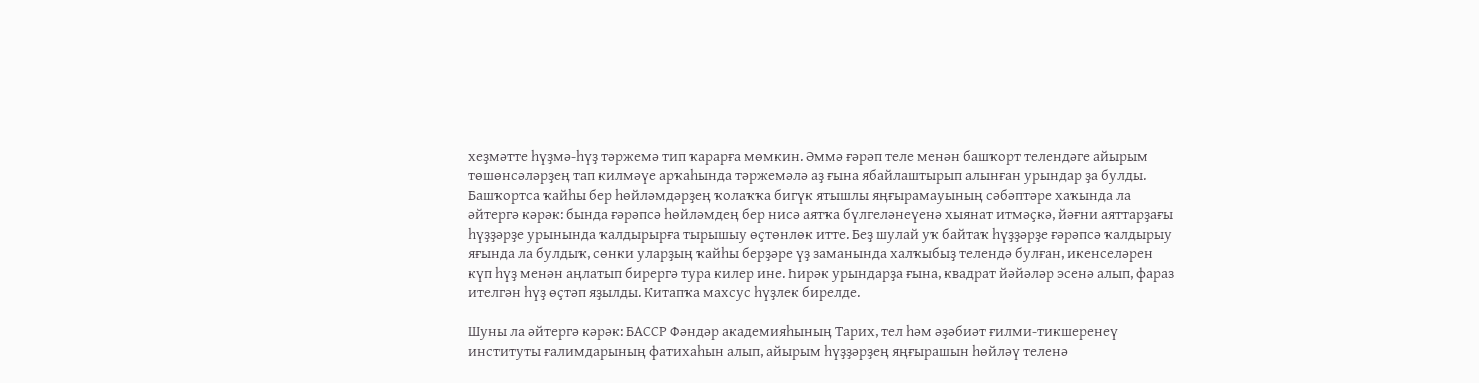хеҙмәтте һүҙмә-һүҙ тәржемә тип ҡарарға мөмкин. Әммә ғәрәп теле менән башҡорт телендәге айырым төшөнсәләрҙең тап килмәүе арҡаһында тәржемәлә аҙ ғына ябайлаштырып алынған урындар ҙа булды. Башҡортса ҡайһы бер һөйләмдәрҙең ҡолаҡҡа бигүк ятышлы яңғырамауының сәбәптәре хаҡында ла әйтергә кәрәк: бында ғәрәпсә һөйләмдең бер нисә аятҡа бүлгеләнеүенә хыянат итмәҫкә, йәғни аяттарҙағы һүҙҙәрҙе урынында ҡалдырырға тырышыу өҫтөнлөк итте. Беҙ шулай уҡ байтаҡ һүҙҙәрҙе ғәрәпсә ҡалдырыу яғында ла булдыҡ, сөнки уларҙың ҡайһы берҙәре үҙ заманында халҡыбыҙ телендә булған, икенселәрен күп һүҙ менән аңлатып бирергә тура килер ине. Һирәк урындарҙа ғына, квадрат йәйәләр эсенә алып, фараз ителгән һүҙ өҫтәп яҙылды. Китапҡа махсус һүҙлек бирелде.

Шуны ла әйтергә кәрәк: БАССР Фәндәр академияһының Тарих, тел һәм әҙәбиәт ғилми-тикшеренеү институты ғалимдарының фатихаһын алып, айырым һүҙҙәрҙең яңғырашын һөйләү теленә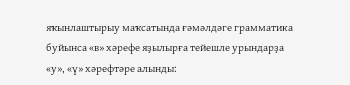яҡынлаштырыу маҡсатында ғәмәлдәге грамматика буйынса «в» хәрефе яҙылырға тейешле урындарҙа «у», «ү» хәрефтәре алынды: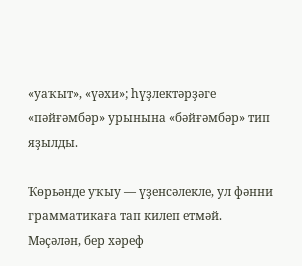«уаҡыт», «үәхи»; һүҙлектәрҙәге «пәйғәмбәр» урынына «бәйғәмбәр» тип яҙылды.

Ҡөрьәнде уҡыу — үҙенсәлекле, ул фәнни грамматикаға тап килеп етмәй. Мәҫәлән, бер хәреф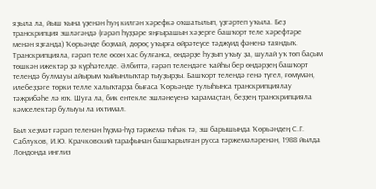яҙыла ла, йыш ҡына үҙенән һуң килгән хәрефкә оҡшатылып, үҙгәртеп уҡыла. Беҙ транскрипция эшләгәндә (ғәрәп һүҙҙәре яңғырашын хәҙерге башҡорт теле хәрефтәре менән яҙғанда) Ҡөрьәнде боҙмай, дөрөҫ уҡырға өйрәтеүсе тәджүид фәненә таяндыҡ. Транскрипцияла, ғәрәп теле өсөн хас булғанса, өндәрҙе һуҙып уҡыу ҙа, шулай уҡ төп баҫым төшкән ижектәр ҙә күрһәтелде. Әлбиттә, ғәрәп телендәге ҡайһы бер өндәрҙең башҡорт телендә булмауы айырым ҡыйынлыҡтар тыуҙырҙы. Башҡорт телендә генә түгел, ғөмүмән, илебеҙҙәге төрки телле халыҡтарҙа бығаса Ҡөрьәнде тулыһынса транскрипциялау тәжрибәһе лә юҡ. Шуға ла, бик ентекле эшләнеүенә ҡарамаҫтан, беҙҙең транскрипцияла кәмселектәр булыуы ла ихтимал.

Был хеҙмәт ғәрәп теленән һүҙмә-һүҙ тәржемә тиһәк тә, эш барышында Ҡөрьәндең С.Г. Саблуков, И.Ю. Крачковский тарафынан башҡарылған русса тәржемәләренән, 1988 йылда Лондонда инглиз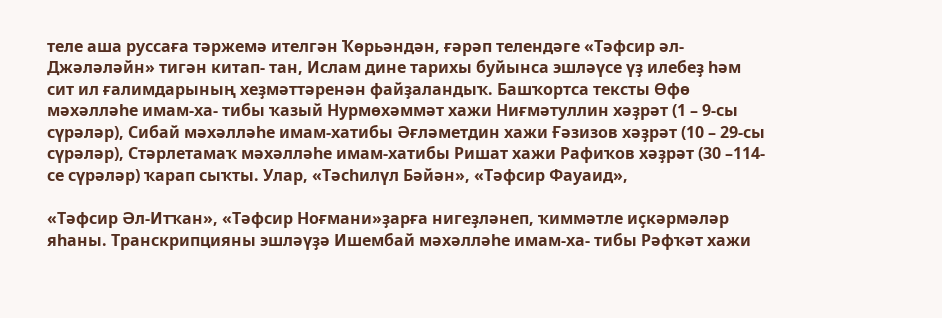теле аша руссаға тәржемә ителгән Ҡөрьәндән, ғәрәп телендәге «Тәфсир әл-Джәләләйн» тигән китап- тан, Ислам дине тарихы буйынса эшләүсе үҙ илебеҙ һәм сит ил ғалимдарының хеҙмәттәренән файҙаландыҡ. Башҡортса тексты Өфө мәхәлләһе имам-ха- тибы ҡазый Нурмөхәммәт хажи Ниғмәтуллин хәҙрәт (1 – 9-сы сүрәләр), Сибай мәхәлләһе имам-хатибы Әғләметдин хажи Ғәзизов хәҙрәт (10 – 29-сы сүрәләр), Стәрлетамаҡ мәхәлләһе имам-хатибы Ришат хажи Рафиҡов хәҙрәт (30 –114-се сүрәләр) ҡарап сыҡты. Улар, «Тәсһилүл Бәйән», «Тәфсир Фауаид»,

«Тәфсир Әл-Итҡан», «Тәфсир Ноғмани»ҙарға нигеҙләнеп, ҡиммәтле иҫкәрмәләр яһаны. Транскрипцияны эшләүҙә Ишембай мәхәлләһе имам-ха- тибы Рәфҡәт хажи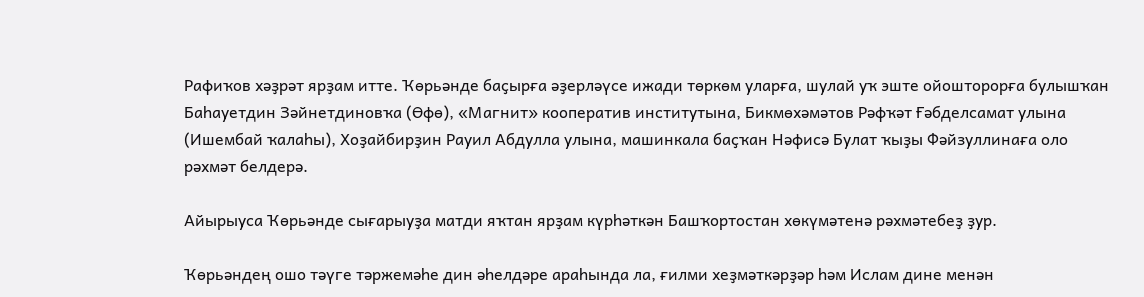Рафиҡов хәҙрәт ярҙам итте. Ҡөрьәнде баҫырға әҙерләүсе ижади төркөм уларға, шулай уҡ эште ойошторорға булышҡан Баһауетдин Зәйнетдиновҡа (Өфө), «Магнит» кооператив институтына, Бикмөхәмәтов Рәфҡәт Ғәбделсамат улына (Ишембай ҡалаһы), Хоҙайбирҙин Рауил Абдулла улына, машинкала баҫҡан Нәфисә Булат ҡыҙы Фәйзуллинаға оло рәхмәт белдерә.

Айырыуса Ҡөрьәнде сығарыуҙа матди яҡтан ярҙам күрһәткән Башҡортостан хөкүмәтенә рәхмәтебеҙ ҙур.

Ҡөрьәндең ошо тәүге тәржемәһе дин әһелдәре араһында ла, ғилми хеҙмәткәрҙәр һәм Ислам дине менән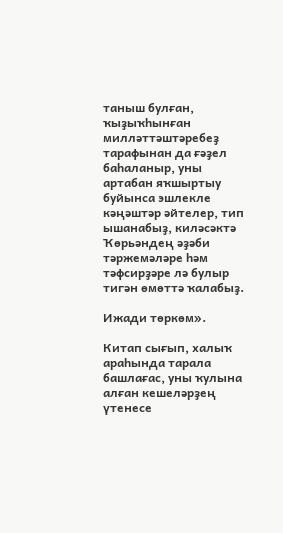таныш булған, ҡыҙыҡһынған милләттәштәребеҙ тарафынан да ғәҙел баһаланыр, уны артабан яҡшыртыу буйынса эшлекле кәңәштәр әйтелер, тип ышанабыҙ, киләсәктә Ҡөрьәндең әҙәби тәржемәләре һәм тәфсирҙәре лә булыр тигән өмөттә ҡалабыҙ.

Ижади төркөм».

Китап сығып, халыҡ араһында тарала башлағас, уны ҡулына алған кешеләрҙең үтенесе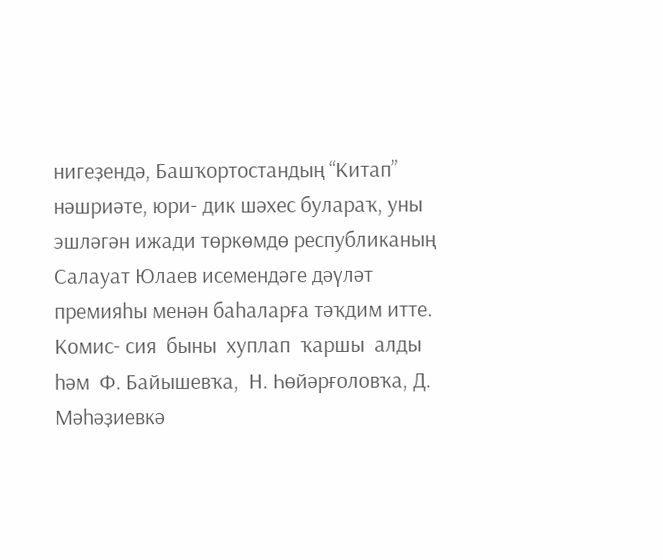нигеҙендә, Башҡортостандың “Китап” нәшриәте, юри- дик шәхес булараҡ, уны эшләгән ижади төркөмдө республиканың Салауат Юлаев исемендәге дәүләт премияһы менән баһаларға тәҡдим итте. Комис- сия  быны  хуплап  ҡаршы  алды  һәм  Ф. Байышевҡа,  Н. Һөйәрғоловҡа, Д. Мәһәҙиевкә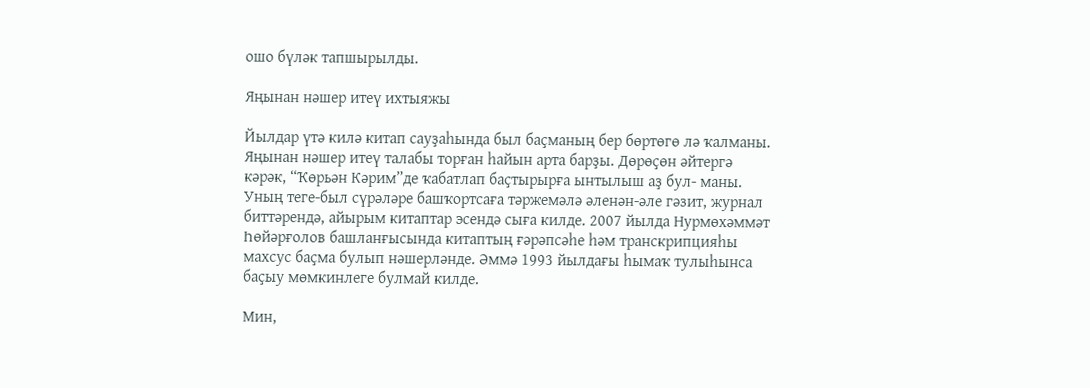ошо бүләк тапшырылды.

Яңынан нәшер итеү ихтыяжы

Йылдар үтә килә китап сауҙаһында был баҫманың бер бөртөгө лә ҡалманы. Яңынан нәшер итеү талабы торған һайын арта барҙы. Дөрөҫөн әйтергә кәрәк, “Ҡөрьән Кәрим”де ҡабатлап баҫтырырға ынтылыш аҙ бул- маны. Уның теге-был сүрәләре башҡортсаға тәржемәлә әленән-әле гәзит, журнал биттәрендә, айырым китаптар эсендә сыға килде. 2007 йылда Нурмөхәммәт Һөйәрғолов башланғысында китаптың ғәрәпсәһе һәм транскрипцияһы махсус баҫма булып нәшерләнде. Әммә 1993 йылдағы һымаҡ тулыһынса баҫыу мөмкинлеге булмай килде.

Мин,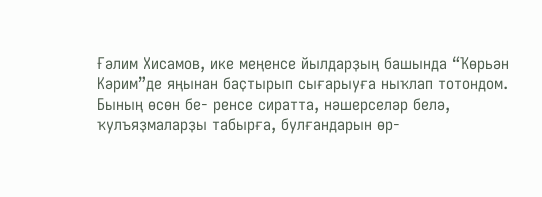Ғәлим Хисамов, ике меңенсе йылдарҙың башында “Ҡөрьән Кәрим”де яңынан баҫтырып сығарыуға ныҡлап тотондом. Бының өсөн бе- ренсе сиратта, нәшерселәр белә, ҡулъяҙмаларҙы табырға, булғандарын өр-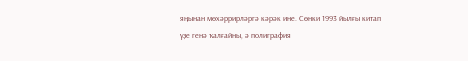яңынан мөхәррирләргә кәрәк ине. Сөнки 1993 йылғы китап үҙе генә ҡалғайны, ә полиграфия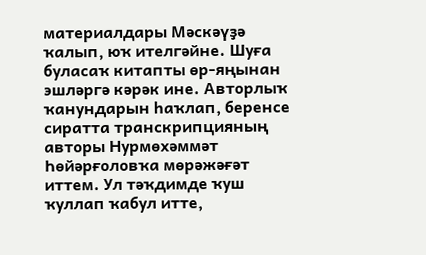материалдары Мәскәүҙә ҡалып, юҡ ителгәйне. Шуға буласаҡ китапты өр-яңынан эшләргә кәрәк ине. Авторлыҡ ҡанундарын һаҡлап, беренсе сиратта транскрипцияның авторы Нурмөхәммәт Һөйәрғоловҡа мөрәжәғәт иттем. Ул тәҡдимде ҡуш ҡуллап ҡабул итте,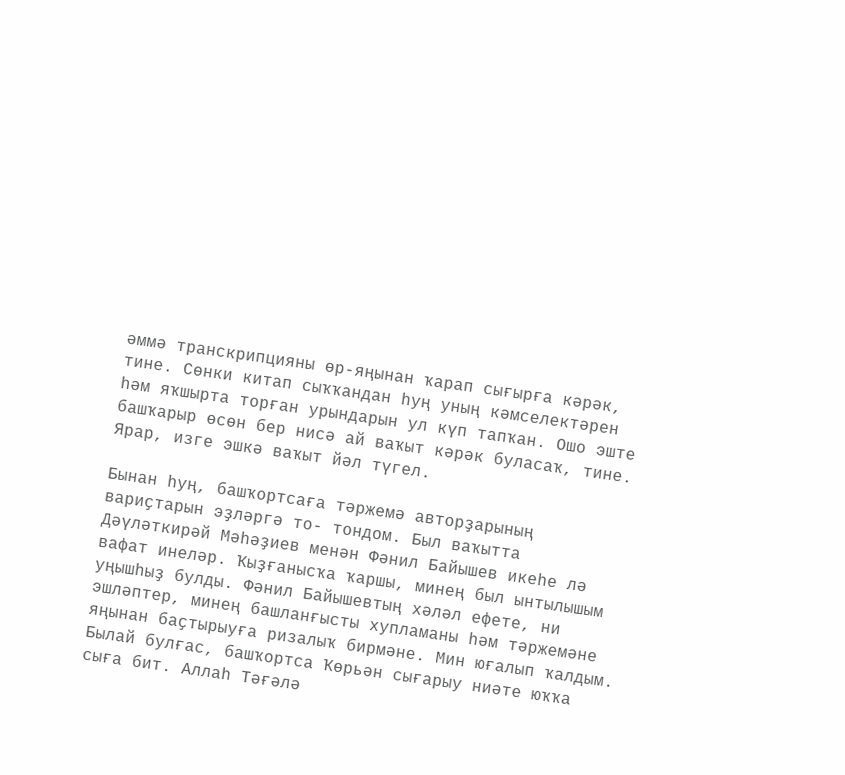әммә транскрипцияны өр-яңынан ҡарап сығырға кәрәк, тине. Сөнки китап сыҡҡандан һуң уның кәмселектәрен һәм яҡшырта торған урындарын ул күп тапҡан. Ошо эште башҡарыр өсөн бер нисә ай ваҡыт кәрәк буласаҡ, тине. Ярар, изге эшкә ваҡыт йәл түгел.

Бынан һуң, башҡортсаға тәржемә авторҙарының вариҫтарын эҙләргә то- тондом. Был ваҡытта Дәүләткирәй Мәһәҙиев менән Фәнил Байышев икеһе лә вафат инеләр. Ҡыҙғанысҡа ҡаршы, минең был ынтылышым уңышһыҙ булды. Фәнил Байышевтың хәләл ефете, ни эшләптер, минең башланғысты хупламаны һәм тәржемәне яңынан баҫтырыуға ризалыҡ бирмәне. Мин юғалып ҡалдым. Былай булғас, башҡортса Ҡөрьән сығарыу ниәте юҡҡа сыға бит. Аллаһ Тәғәлә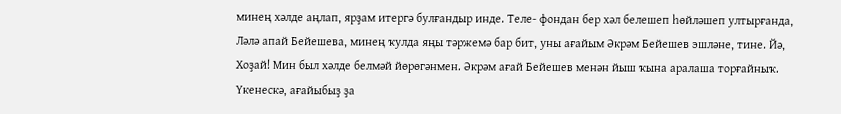минең хәлде аңлап, ярҙам итергә булғандыр инде. Теле- фондан бер хәл белешеп һөйләшеп ултырғанда, Ләлә апай Бейешева, минең ҡулда яңы тәржемә бар бит, уны ағайым Әкрәм Бейешев эшләне, тине. Йә, Хоҙай! Мин был хәлде белмәй йөрөгәнмен. Әкрәм ағай Бейешев менән йыш ҡына аралаша торғайныҡ. Үкенескә, ағайыбыҙ ҙа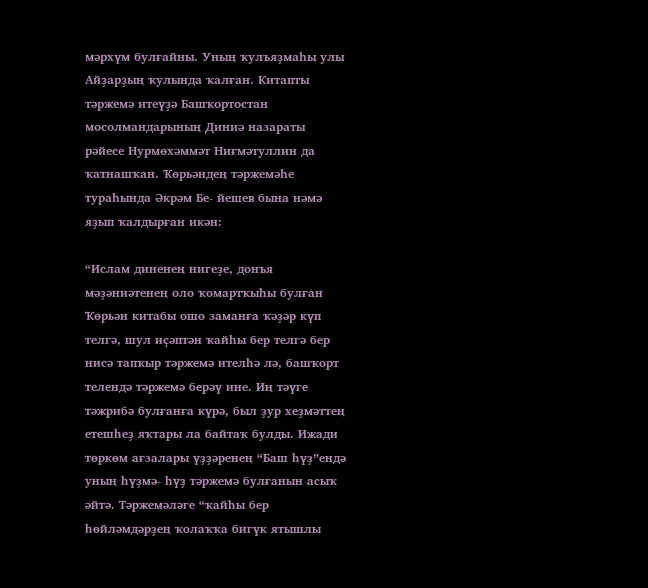мәрхүм булғайны. Уның ҡулъяҙмаһы улы Айҙарҙың ҡулында ҡалған. Китапты тәржемә итеүҙә Башҡортостан мосолмандарының Диниә назараты рәйесе Нурмөхәммәт Ниғмәтуллин да ҡатнашҡан. Ҡөрьәндең тәржемәһе тураһында Әкрәм Бе- йешев бына нәмә яҙып ҡалдырған икән:

“Ислам диненең нигеҙе, донъя мәҙәниәтенең оло ҡомартҡыһы булған Ҡөрьән китабы ошо заманға ҡәҙәр күп телгә, шул иҫәптән ҡайһы бер телгә бер нисә тапҡыр тәржемә ителһә лә, башҡорт телендә тәржемә берәү ине. Иң тәүге тәжрибә булғанға күрә, был ҙур хеҙмәттең етешһеҙ яҡтары ла байтаҡ булды. Ижади төркөм ағзалары үҙҙәренең “Баш һүҙ”ендә уның һүҙмә- һүҙ тәржемә булғанын асыҡ әйтә. Тәржемәләге “ҡайһы бер һөйләмдәрҙең ҡолаҡҡа бигүк ятышлы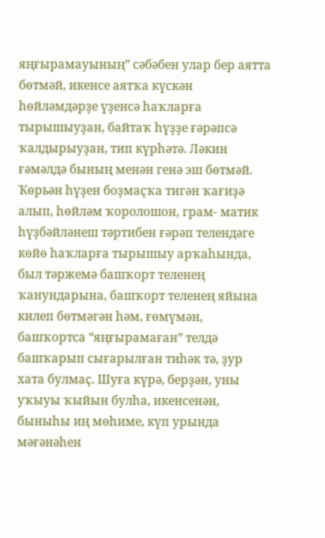яңғырамауының” сәбәбен улар бер аятта бөтмәй, икенсе аятҡа күскән һөйләмдәрҙе үҙенсә һаҡларға тырышыуҙан, байтаҡ һүҙҙе ғәрәпсә ҡалдырыуҙан, тип күрһәтә. Ләкин ғәмәлдә бының менән генә эш бөтмәй. Ҡөрьән һүҙен боҙмаҫҡа тигән ҡағиҙә алып, һөйләм ҡоролошон, грам- матик һүҙбәйләнеш тәртибен ғәрәп телендәге көйө һаҡларға тырышыу арҡаһында, был тәржемә башҡорт теленең ҡанундарына, башҡорт теленең яйына килеп бөтмәгән һәм, ғөмүмән, башҡортса “яңғырамаған” телдә башҡарып сығарылған тиһәк тә, ҙур хата булмаҫ. Шуға күрә, берҙән, уны уҡыуы ҡыйын булһа, икенсенән, быныһы иң мөһиме, күп урында мәғәнәһен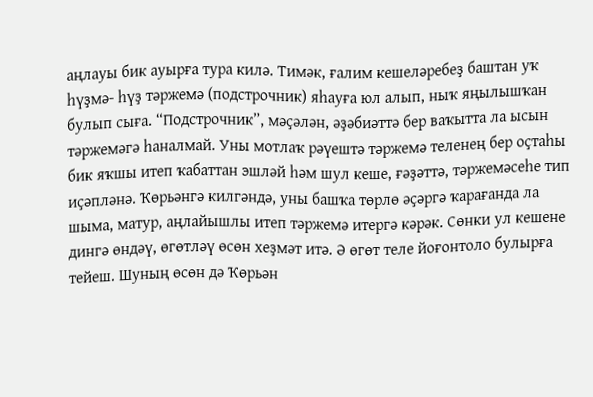аңлауы бик ауырға тура килә. Тимәк, ғалим кешеләребеҙ баштан уҡ һүҙмә- һүҙ тәржемә (подстрочник) яһауға юл алып, ныҡ яңылышҡан булып сыға. “Подстрочник”, мәҫәлән, әҙәбиәттә бер ваҡытта ла ысын тәржемәгә һаналмай. Уны мотлаҡ рәүештә тәржемә теленең бер оҫтаһы бик яҡшы итеп ҡабаттан эшләй һәм шул кеше, ғәҙәттә, тәржемәсеһе тип иҫәпләнә. Ҡөрьәнгә килгәндә, уны башҡа төрлө әҫәргә ҡарағанда ла шыма, матур, аңлайышлы итеп тәржемә итергә кәрәк. Сөнки ул кешене дингә өндәү, өгөтләү өсөн хеҙмәт итә. Ә өгөт теле йоғонтоло булырға тейеш. Шуның өсөн дә Ҡөрьән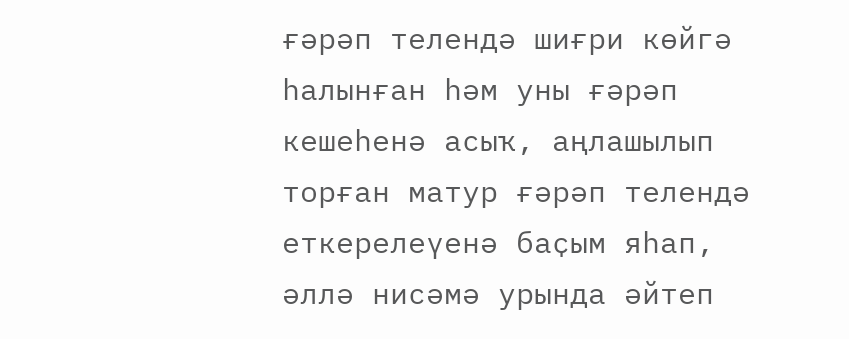ғәрәп телендә шиғри көйгә һалынған һәм уны ғәрәп кешеһенә асыҡ, аңлашылып торған матур ғәрәп телендә еткерелеүенә баҫым яһап, әллә нисәмә урында әйтеп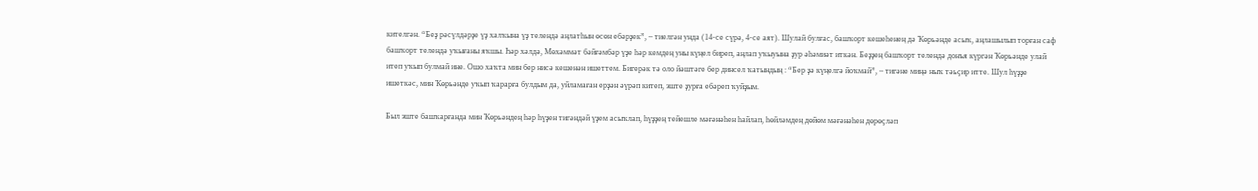кителгән. “Беҙ рәсүлдәрҙе үҙ халҡына үҙ телендә аңлатһын өсөн ебәрҙек”, – тиелгән унда (14-се сүрә, 4-се аят). Шулай булғас, башҡорт кешеһенең дә Ҡөрьәнде асыҡ, аңлашылып торған саф башҡорт телендә уҡығаны яҡшы. Һәр хәлдә, Мөхәммәт бәйғәмбәр үҙе һәр кемдең уны күңел биреп, аңлап уҡыуына ҙур әһәмиәт иткән. Беҙҙең башҡорт телендә донъя күргән Ҡөрьәнде улай итеп уҡып булмай ине. Ошо хаҡта мин бер нисә кешенән ишеттем. Бигерәк тә оло йәштәге бер динсел ҡатындың : “Бер ҙә күңелгә йоҡмай”, – тигәне миңә ныҡ тәьҫир итте. Шул һүҙҙе ишеткәс, мин Ҡөрьәнде уҡып ҡарарға булдым да, уйламаған ерҙән әүрәп китеп, эште ҙурға ебәреп ҡуйҙым.

Был эште башҡарғанда мин Ҡөрьәндең һәр һүҙен тигәндәй үҙем асыҡлап, һүҙҙең тейешле мәғәнәһен һайлап, һөйләмдең дөйөм мәғәнәһен дөрөҫләп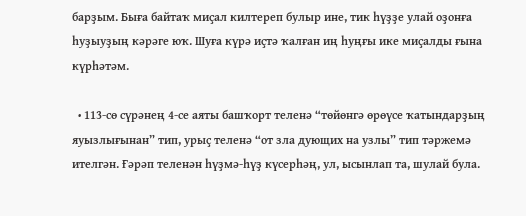барҙым. Быға байтаҡ миҫал килтереп булыр ине, тик һүҙҙе улай оҙонға һуҙыуҙың кәрәге юҡ. Шуға күрә иҫтә ҡалған иң һуңғы ике миҫалды ғына күрһәтәм.

  • 113-сө сүрәнең 4-се аяты башҡорт теленә “төйөнгә өрөүсе ҡатындарҙың яуызлығынан” тип, урыҫ теленә “от зла дующих на узлы” тип тәржемә ителгән. Ғәрәп теленән һүҙмә-һүҙ күсерһәң, ул, ысынлап та, шулай була.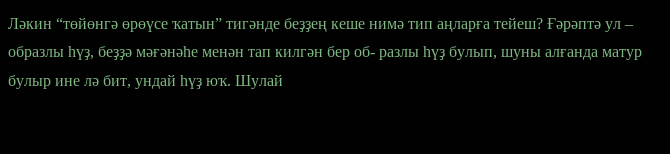Ләкин “төйөнгә өрөүсе ҡатын” тигәнде беҙҙең кеше нимә тип аңларға тейеш? Ғәрәптә ул – образлы һүҙ, беҙҙә мәғәнәһе менән тап килгән бер об- разлы һүҙ булып, шуны алғанда матур булыр ине лә бит, ундай һүҙ юҡ. Шулай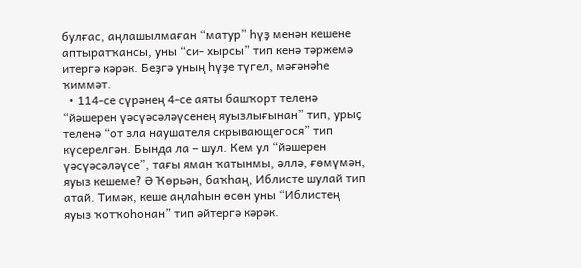булғас, аңлашылмаған “матур” һүҙ менән кешене аптыратҡансы, уны “си- хырсы” тип кенә тәржемә итергә кәрәк. Беҙгә уның һүҙе түгел, мәғәнәһе ҡиммәт.
  • 114-се сүрәнең 4-се аяты башҡорт теленә “йәшерен үәсүәсәләүсенең яуызлығынан” тип, урыҫ теленә “от зла наушателя скрывающегося” тип күсерелгән. Бында ла – шул. Кем ул “йәшерен үәсүәсәләүсе”, тағы яман ҡатынмы, әллә, ғөмүмән, яуыз кешеме? Ә Ҡөрьән, баҡһаң, Иблисте шулай тип атай. Тимәк, кеше аңлаһын өсөн уны “Иблистең яуыз ҡотҡоһонан” тип әйтергә кәрәк.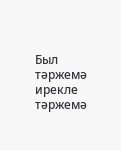Был тәржемә ирекле тәржемә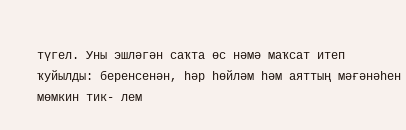түгел. Уны эшләгән саҡта өс нәмә маҡсат итеп ҡуйылды: беренсенән, һәр һөйләм һәм аяттың мәғәнәһен мөмкин тик- лем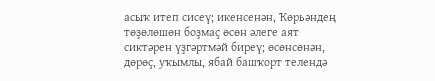асыҡ итеп сисеү; икенсенән, Ҡөрьәндең төҙөлөшөн боҙмаҫ өсөн әлеге аят сиктәрен үҙгәртмәй биреү; өсөнсөнән, дөрөҫ, уҡымлы, ябай башҡорт телендә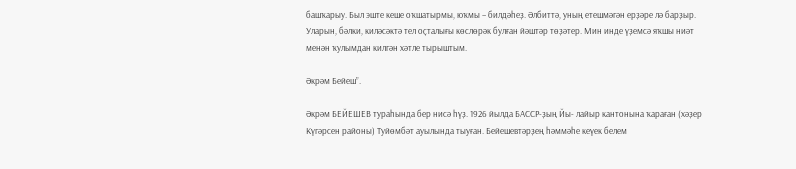башҡарыу. Был эште кеше оҡшатырмы, юҡмы – билдәһеҙ. Әлбиттә, уның етешмәгән ерҙәре лә барҙыр. Уларын, бәлки, киләсәктә тел оҫталығы көслөрәк булған йәштәр төҙәтер. Мин инде үҙемсә яҡшы ниәт менән ҡулымдан килгән хәтле тырыштым.

Әкрәм Бейеш”.

Әкрәм БЕЙЕШЕВ тураһында бер нисә һүҙ. 1926 йылда БАССР-ҙың Йы- лайыр кантонына ҡараған (хәҙер Күгәрсен районы) Туйөмбәт ауылында тыуған. Бейешевтәрҙең һәммәһе кеүек белем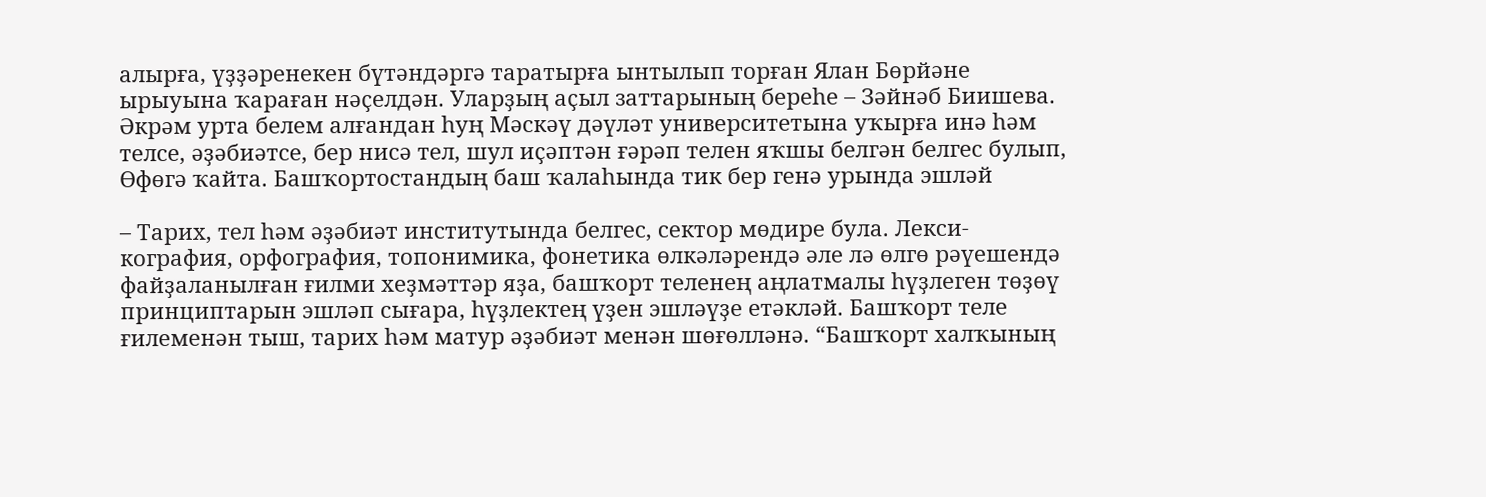алырға, үҙҙәренекен бүтәндәргә таратырға ынтылып торған Ялан Бөрйәне ырыуына ҡараған нәҫелдән. Уларҙың аҫыл заттарының береһе – Зәйнәб Биишева. Әкрәм урта белем алғандан һуң Мәскәү дәүләт университетына уҡырға инә һәм телсе, әҙәбиәтсе, бер нисә тел, шул иҫәптән ғәрәп телен яҡшы белгән белгес булып, Өфөгә ҡайта. Башҡортостандың баш ҡалаһында тик бер генә урында эшләй

– Тарих, тел һәм әҙәбиәт институтында белгес, сектор мөдире була. Лекси- кография, орфография, топонимика, фонетика өлкәләрендә әле лә өлгө рәүешендә файҙаланылған ғилми хеҙмәттәр яҙа, башҡорт теленең аңлатмалы һүҙлеген төҙөү принциптарын эшләп сығара, һүҙлектең үҙен эшләүҙе етәкләй. Башҡорт теле ғилеменән тыш, тарих һәм матур әҙәбиәт менән шөғөлләнә. “Башҡорт халҡының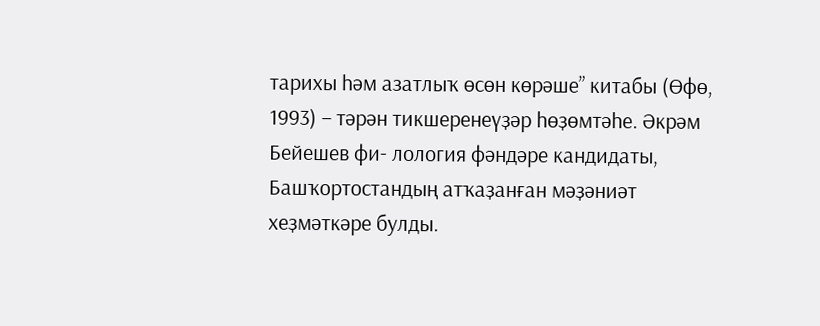тарихы һәм азатлыҡ өсөн көрәше” китабы (Өфө, 1993) – тәрән тикшеренеүҙәр һөҙөмтәһе. Әкрәм Бейешев фи- лология фәндәре кандидаты, Башҡортостандың атҡаҙанған мәҙәниәт хеҙмәткәре булды.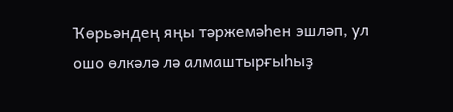Ҡөрьәндең яңы тәржемәһен эшләп, ул ошо өлкәлә лә алмаштырғыһыҙ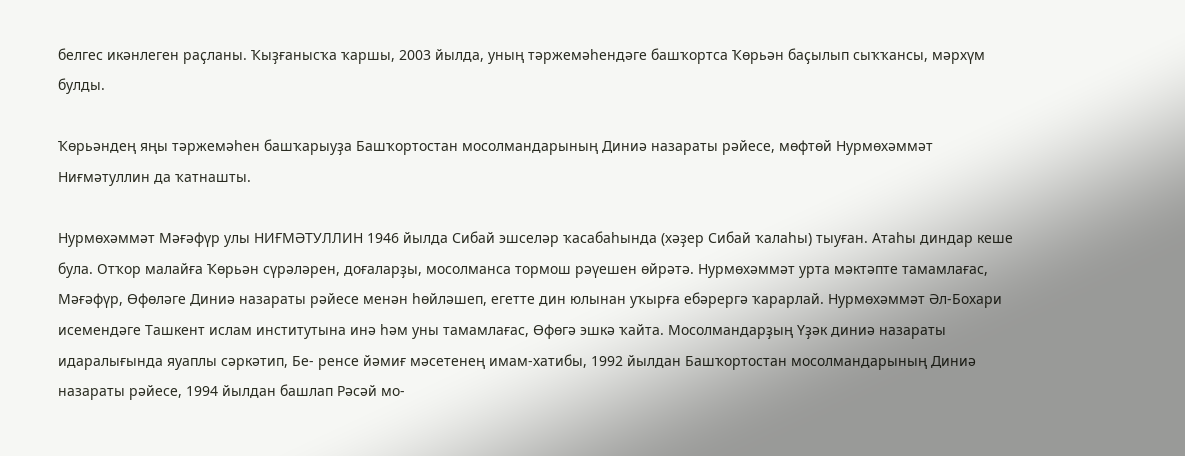белгес икәнлеген раҫланы. Ҡыҙғанысҡа ҡаршы, 2003 йылда, уның тәржемәһендәге башҡортса Ҡөрьән баҫылып сыҡҡансы, мәрхүм булды.

Ҡөрьәндең яңы тәржемәһен башҡарыуҙа Башҡортостан мосолмандарының Диниә назараты рәйесе, мөфтөй Нурмөхәммәт Ниғмәтуллин да ҡатнашты.

Нурмөхәммәт Мәғәфүр улы НИҒМӘТУЛЛИН 1946 йылда Сибай эшселәр ҡасабаһында (хәҙер Сибай ҡалаһы) тыуған. Атаһы диндар кеше була. Отҡор малайға Ҡөрьән сүрәләрен, доғаларҙы, мосолманса тормош рәүешен өйрәтә. Нурмөхәммәт урта мәктәпте тамамлағас, Мәғәфүр, Өфөләге Диниә назараты рәйесе менән һөйләшеп, егетте дин юлынан уҡырға ебәрергә ҡарарлай. Нурмөхәммәт Әл-Бохари исемендәге Ташкент ислам институтына инә һәм уны тамамлағас, Өфөгә эшкә ҡайта. Мосолмандарҙың Үҙәк диниә назараты идаралығында яуаплы сәркәтип, Бе- ренсе йәмиғ мәсетенең имам-хатибы, 1992 йылдан Башҡортостан мосолмандарының Диниә назараты рәйесе, 1994 йылдан башлап Рәсәй мо-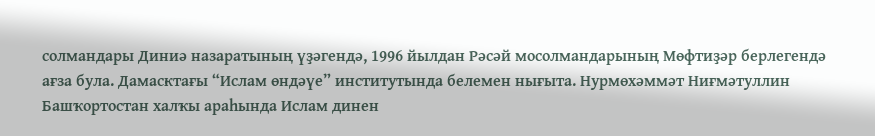солмандары Диниә назаратының үҙәгендә, 1996 йылдан Рәсәй мосолмандарының Мөфтиҙәр берлегендә ағза була. Дамасктағы “Ислам өндәүе” институтында белемен нығыта. Нурмөхәммәт Ниғмәтуллин Башҡортостан халҡы араһында Ислам динен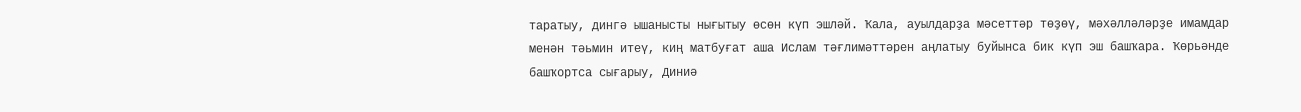таратыу, дингә ышанысты нығытыу өсөн күп эшләй. Ҡала, ауылдарҙа мәсеттәр төҙөү, мәхәлләләрҙе имамдар менән тәьмин итеү, киң матбуғат аша Ислам тәғлимәттәрен аңлатыу буйынса бик күп эш башҡара. Ҡөрьәнде башҡортса сығарыу, Диниә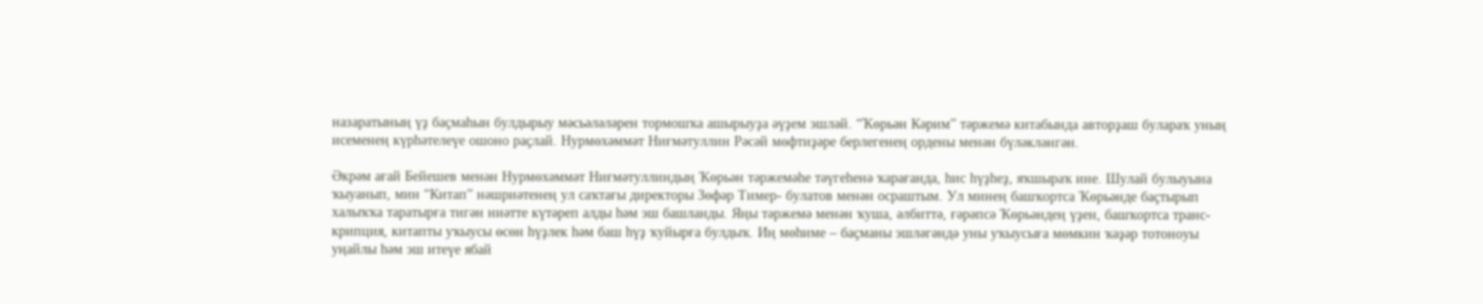назаратының үҙ баҫмаһын булдырыу мәсьәләләрен тормошҡа ашырыуҙа әүҙем эшләй. “Ҡөрьән Кәрим” тәржемә китабында авторҙаш булараҡ уның исеменең күрһәтелеүе ошоно раҫлай. Нурмөхәммәт Ниғмәтуллин Рәсәй мөфтиҙәре берлегенең ордены менән бүләкләнгән.

Әкрәм ағай Бейешев менән Нурмөхәммәт Ниғмәтуллиндың Ҡөрьән тәржемәһе тәүгеһенә ҡарағанда, һис һүҙһеҙ, яҡшыраҡ ине. Шулай булыуына ҡыуанып, мин “Китап” нәшриәтенең ул саҡтағы директоры Зөфәр Тимер- булатов менән осраштым. Ул минең башҡортса Ҡөрьәнде баҫтырып халыҡҡа таратырға тигән ниәтте күтәреп алды һәм эш башланды. Яңы тәржемә менән ҡуша, әлбиттә, ғәрәпсә Ҡөрьәндең үҙен, башҡортса транс- крипция, китапты уҡыусы өсөн һүҙлек һәм баш һүҙ ҡуйырға булдыҡ. Иң мөһиме – баҫманы эшләгәндә уны уҡыусыға мөмкин ҡәҙәр тотоноуы уңайлы һәм эш итеүе ябай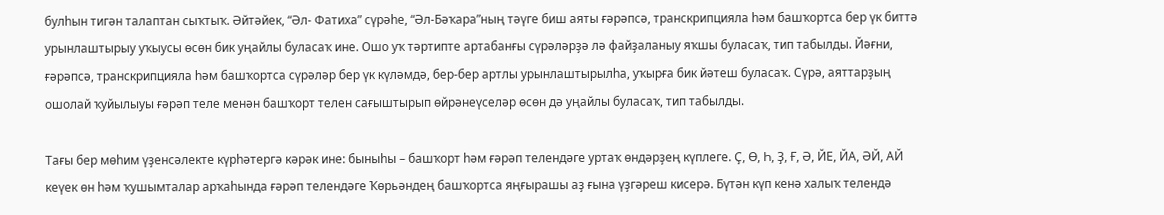булһын тигән талаптан сыҡтыҡ. Әйтәйек, “Әл- Фатиха” сүрәһе, “Әл-Бәҡара”ның тәүге биш аяты ғәрәпсә, транскрипцияла һәм башҡортса бер үк биттә урынлаштырыу уҡыусы өсөн бик уңайлы буласаҡ ине. Ошо уҡ тәртипте артабанғы сүрәләрҙә лә файҙаланыу яҡшы буласаҡ, тип табылды. Йәғни, ғәрәпсә, транскрипцияла һәм башҡортса сүрәләр бер үк күләмдә, бер-бер артлы урынлаштырылһа, уҡырға бик йәтеш буласаҡ. Сүрә, аяттарҙың ошолай ҡуйылыуы ғәрәп теле менән башҡорт телен сағыштырып өйрәнеүселәр өсөн дә уңайлы буласаҡ, тип табылды.

Тағы бер мөһим үҙенсәлекте күрһәтергә кәрәк ине: быныһы – башҡорт һәм ғәрәп телендәге уртаҡ өндәрҙең күплеге. Ҫ, Ө, Һ, Ҙ, Ғ, Ә, ЙЕ, ЙА, ӘЙ, АЙ кеүек өн һәм ҡушымталар арҡаһында ғәрәп телендәге Ҡөрьәндең башҡортса яңғырашы аҙ ғына үҙгәреш кисерә. Бүтән күп кенә халыҡ телендә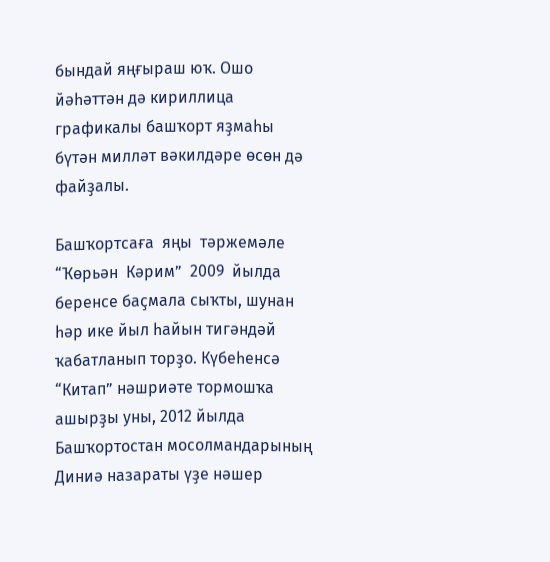бындай яңғыраш юҡ. Ошо йәһәттән дә кириллица графикалы башҡорт яҙмаһы бүтән милләт вәкилдәре өсөн дә файҙалы.

Башҡортсаға  яңы  тәржемәле  “Ҡөрьән  Кәрим”  2009  йылда  беренсе баҫмала сыҡты, шунан һәр ике йыл һайын тигәндәй ҡабатланып торҙо. Күбеһенсә “Китап” нәшриәте тормошҡа ашырҙы уны, 2012 йылда Башҡортостан мосолмандарының Диниә назараты үҙе нәшер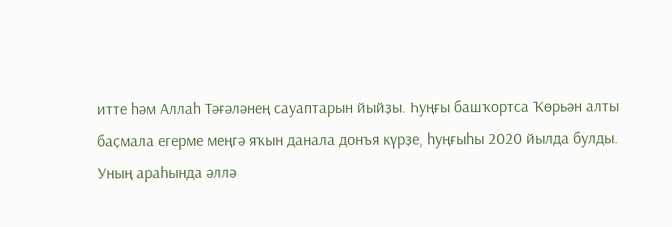итте һәм Аллаһ Тәғәләнең сауаптарын йыйҙы. Һуңғы башҡортса Ҡөрьән алты баҫмала егерме меңгә яҡын данала донъя күрҙе, һуңғыһы 2020 йылда булды. Уның араһында әллә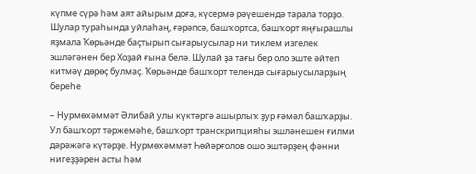күпме сүрә һәм аят айырым доға, күсермә рәүешендә тарала торҙо. Шулар тураһында уйлаһаң, ғәрәпсә, башҡортса, башҡорт яңғырашлы яҙмала Ҡөрьәнде баҫтырып сығарыусылар ни тиклем изгелек эшләгәнен бер Хоҙай ғына белә. Шулай ҙа тағы бер оло эште әйтеп китмәү дөрөҫ булмаҫ. Ҡөрьәнде башҡорт телендә сығарыусыларҙың береһе

– Нурмөхәммәт Әлибай улы күктәргә ашырлыҡ ҙур ғәмәл башҡарҙы. Ул башҡорт тәржемәһе, башҡорт транскрипцияһы эшләнешен ғилми дәрәжәгә күтәрҙе. Нурмөхәммәт Һөйәрғолов ошо эштәрҙең фәнни нигеҙҙәрен асты һәм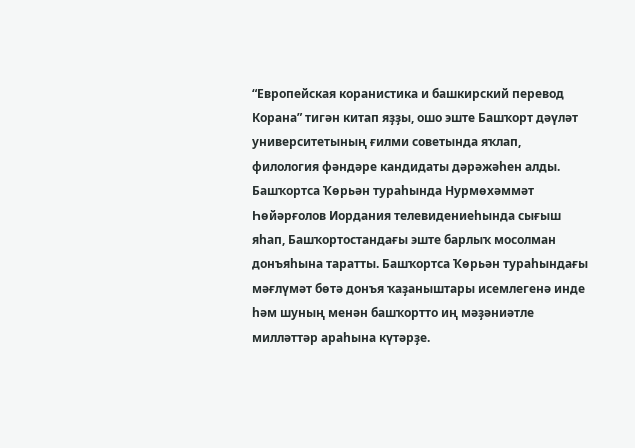“Европейская коранистика и башкирский перевод Корана” тигән китап яҙҙы, ошо эште Башҡорт дәүләт университетының ғилми советында яҡлап, филология фәндәре кандидаты дәрәжәһен алды. Башҡортса Ҡөрьән тураһында Нурмөхәммәт Һөйәрғолов Иордания телевидениеһында сығыш яһап, Башҡортостандағы эште барлыҡ мосолман донъяһына таратты. Башҡортса Ҡөрьән тураһындағы мәғлүмәт бөтә донъя ҡаҙаныштары исемлегенә инде һәм шуның менән башҡортто иң мәҙәниәтле милләттәр араһына күтәрҙе.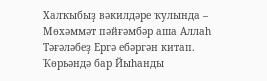Халҡыбыҙ вәкилдәре ҡулында – Мөхәммәт пәйғәмбәр аша Аллаһ Тәғәләбеҙ Ергә ебәргән китап. Ҡөрьәндә бар Йыһанды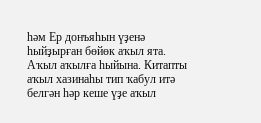һәм Ер донъяһын үҙенә һыйҙырған бөйөк аҡыл ята. Аҡыл аҡылға һыйына. Китапты аҡыл хазинаһы тип ҡабул итә белгән һәр кеше үҙе аҡыл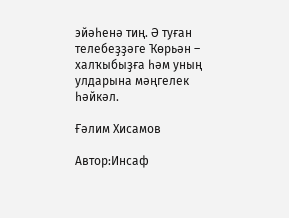эйәһенә тиң. Ә туған телебеҙҙәге Ҡөрьән – халҡыбыҙға һәм уның улдарына мәңгелек һәйкәл.

Ғәлим Хисамов

Автор:Инсаф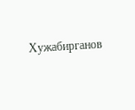Хужабирганов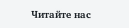Читайте нас